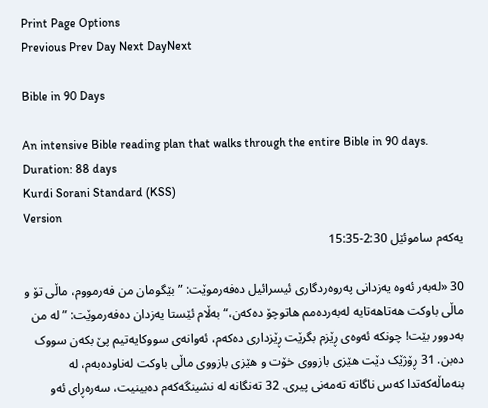Print Page Options
Previous Prev Day Next DayNext

Bible in 90 Days

An intensive Bible reading plan that walks through the entire Bible in 90 days.
Duration: 88 days
Kurdi Sorani Standard (KSS)
Version
یەکەم ساموئێل 2:30-15:35

30 «لەبەر ئەوە یەزدانی پەروەردگاری ئیسرائیل دەفەرموێت: ”بێگومان من فەرمووم، ماڵی تۆ و ماڵی باوکت هەتاهەتایە لەبەردەمم هاتوچۆ دەکەن،“ بەڵام ئێستا یەزدان دەفەرموێت: ”لە من بەدوور بێت! چونکە ئەوەی ڕێزم بگرێت ڕێزداری دەکەم، ئەوانەی سووکایەتیم پێ بکەن سووک دەبن. 31 ڕۆژێک دێت هێزی بازووی خۆت و هێزی بازووی ماڵی باوکت لەناودەبەم، لە بنەماڵەکەتدا کەس ناگاتە تەمەنی پیری. 32 تەنگانە لە نشینگەکەم دەبینیت، سەرەڕای ئەو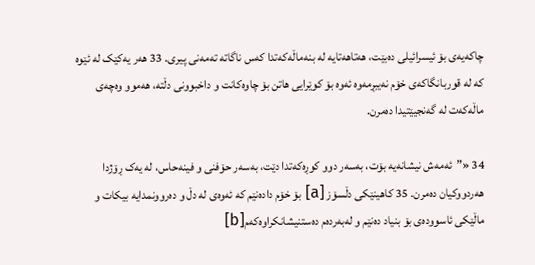چاکەیەی بۆ ئیسرائیلی دەبێت، هەتاهەتایە لە بنەماڵەکەتدا کەس ناگاتە تەمەنی پیری. 33 هەر یەکێک لە ئێوە کە لە قوربانگاکەی خۆم نەیبڕمەوە ئەوە بۆ کوێرایی هاتن بۆ چاوەکانت و داخبوونی دڵتە، هەموو وەچەی ماڵەکەت لە گەنجیێتیدا دەمرن.

34 «”ئەمەش نیشانەیە بۆت، بەسەر دوو کوڕەکەتدا دێت، بەسەر حۆفنی و فینەحاس، لە یەک ڕۆژدا هەردووکیان دەمرن. 35 کاهینێکی دڵسۆز [a] بۆ خۆم دادەنێم کە ئەوەی لە دڵ و دەروونمدایە بیکات و ماڵێکی ئاسوودەی بۆ بنیاد دەنێم و لەبەردەم دەستنیشانکراوەکەم[b]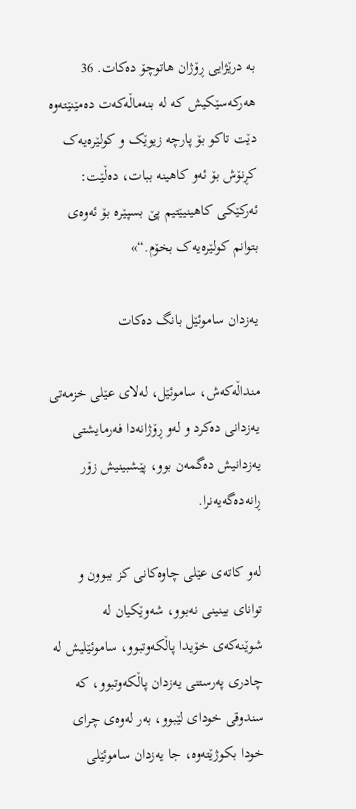بە درێژایی ڕۆژان هاتوچۆ دەکات. 36 هەرکەسێکیش کە لە بنەماڵەکەت دەمێنێتەوە دێت تاکو بۆ پارچە زیوێک و کولێرەیەک کڕنۆش بۆ ئەو کاهینە ببات، دەڵێت: ئەرکێکی کاهینیێتیم پێ بسپێرە بۆ ئەوەی بتوانم کولێرەیەک بخۆم.“»

یەزدان ساموئێل بانگ دەکات

منداڵەکەش، ساموئێل، لەلای عێلی خزمەتی یەزدانی دەکرد و لەو ڕۆژانەدا فەرمایشتی یەزدانیش دەگمەن بوو، پێشبینیش زۆر ڕانەدەگەیەنرا.

لەو کاتەی عێلی چاوەکانی کز ببوون و توانای بینینی نەبوو، شەوێکیان لە شوێنەکەی خۆیدا پاڵکەوتبوو، ساموئێلیش لە چادری پەرستنی یەزدان پاڵکەوتبوو، کە سندوقی خودای لێبوو، بەر لەوەی چرای خودا بکوژێتەوە، جا یەزدان ساموئێلی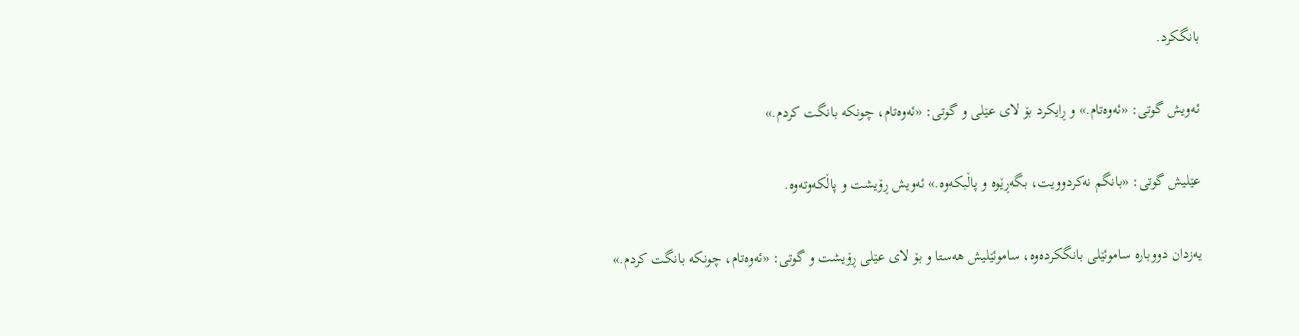بانگکرد.

ئەویش گوتی: «ئەوەتام.» و ڕایکرد بۆ لای عێلی و گوتی: «ئەوەتام، چونکە بانگت کردم.»

عێلیش گوتی: «بانگم نەکردوویت، بگەڕێوە و پاڵبکەوە.» ئەویش ڕۆیشت و پاڵکەوتەوە.

یەزدان دووبارە ساموئێلی بانگکردەوە، ساموئێلیش هەستا و بۆ لای عێلی ڕۆیشت و گوتی: «ئەوەتام، چونکە بانگت کردم.»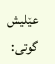عێلیش گوتی: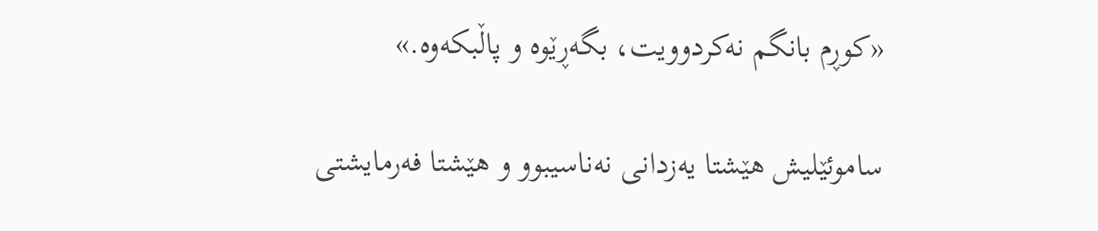«کوڕم بانگم نەکردوویت، بگەڕێوە و پاڵبکەوە.»

ساموئێلیش هێشتا یەزدانی نەناسیبوو و هێشتا فەرمایشتی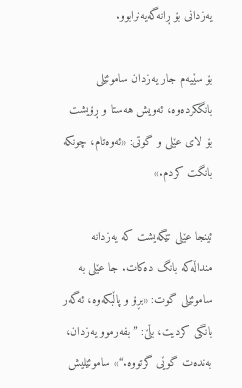یەزدانی بۆ ڕانەگەیەنرابوو.

بۆ سێیەم جار یەزدان ساموئێلی بانگکردەوە، ئەویش هەستا و ڕۆیشت بۆ لای عێلی و گوتی: «ئەوەتام، چونکە بانگت کردم.»

ئینجا عێلی تێگەیشت کە یەزدانە منداڵەکە بانگ دەکات. جا عێلی بە ساموئێلی گوت: «بڕۆ و پاڵبکەوە، ئەگەر بانگی کردیت، بڵێ: ”بفەرموو یەزدان، بەندەت گوێی گرتووە.“» ساموئێلیش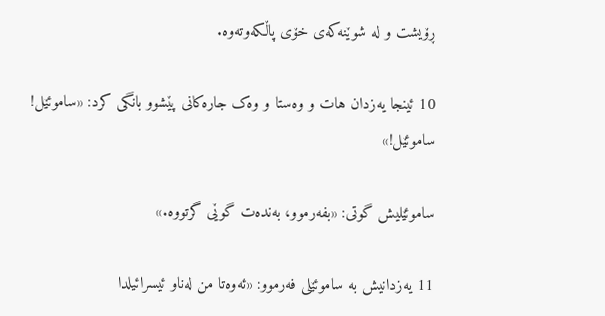ڕۆیشت و لە شوێنەکەی خۆی پاڵکەوتەوە.

10 ئینجا یەزدان هات و وەستا و وەک جارەکانی پێشوو بانگی کرد: «ساموئێل! ساموئێل!»

ساموئێلیش گوتی: «بفەرموو، بەندەت گوێی گرتووە.»

11 یەزدانیش بە ساموئێلی فەرموو: «ئەوەتا من لەناو ئیسرائیلدا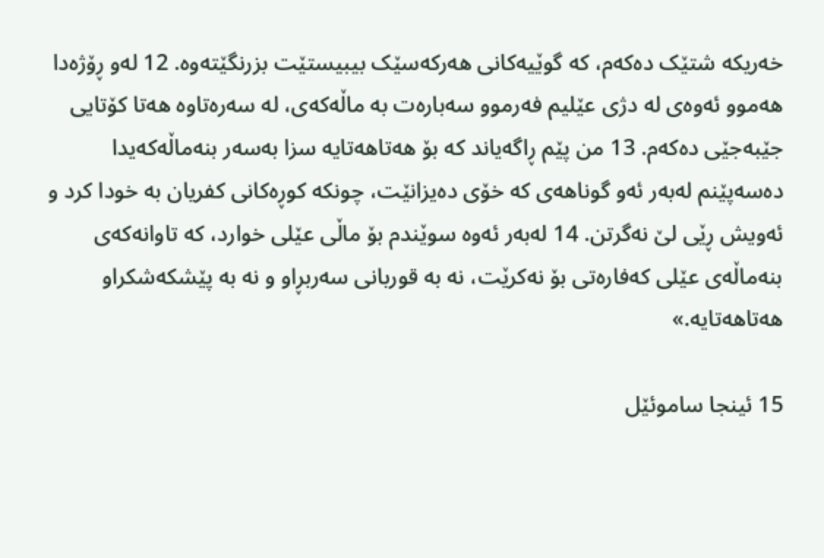خەریکە شتێک دەکەم، کە گوێیەکانی هەرکەسێک بیبیستێت بزرنگێتەوە. 12 لەو ڕۆژەدا هەموو ئەوەی لە دژی عێلیم فەرموو سەبارەت بە ماڵەکەی، لە سەرەتاوە هەتا کۆتایی جێبەجێی دەکەم. 13 من پێم ڕاگەیاند کە بۆ هەتاهەتایە سزا بەسەر بنەماڵەکەیدا دەسەپێنم لەبەر ئەو گوناهەی کە خۆی دەیزانێت، چونکە کوڕەکانی کفریان بە خودا کرد و ئەویش ڕێی لێ نەگرتن. 14 لەبەر ئەوە سوێندم بۆ ماڵی عێلی خوارد، کە تاوانەکەی بنەماڵەی عێلی کەفارەتی بۆ نەکرێت، نە بە قوربانی سەربڕاو و نە بە پێشکەشکراو هەتاهەتایە.»

15 ئینجا ساموئێل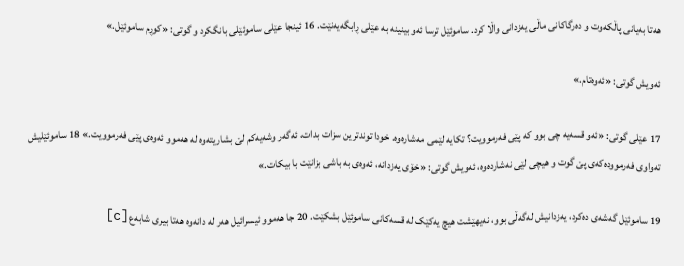هەتا بەیانی پاڵکەوت و دەرگاکانی ماڵی یەزدانی واڵا کرد. ساموئێل ترسا ئەو بینینە بە عێلی ڕابگەیەنێت. 16 ئینجا عێلی ساموئێلی بانگکرد و گوتی: «کوڕم ساموئێل.»

ئەویش گوتی: «ئەوەتام.»

17 عێلی گوتی: «ئەو قسەیە چی بوو کە پێی فەرموویت؟ تکایە لێمی مەشارەوە. خودا توندترین سزات بدات، ئەگەر وشەیەکم لێ بشاریتەوە لە هەموو ئەوەی پێی فەرموویت.» 18 ساموئێلیش تەواوی فەرموودەکەی پێ گوت و هیچی لێی نەشاردەوە، ئەویش گوتی: «خۆی یەزدانە، ئەوەی بە باشی بزانێت با بیکات.»

19 ساموئێل گەشەی دەکرد، یەزدانیش لەگەڵی بوو، نەیهێشت هیچ یەکێک لە قسەکانی ساموئێل بشکێت. 20 جا هەموو ئیسرائیل هەر لە دانەوە هەتا بیری شابەع[c]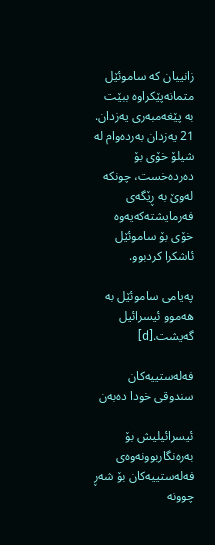زانییان کە ساموئێل متمانەپێکراوە ببێت بە پێغەمبەری یەزدان. 21 یەزدان بەردەوام لە شیلۆ خۆی بۆ دەردەخست، چونکە لەوێ بە ڕێگەی فەرمایشتەکەیەوە خۆی بۆ ساموئێل ئاشکرا کردبوو.

پەیامی ساموئێل بە هەموو ئیسرائیل گەیشت.[d]

فەلەستییەکان سندوقی خودا دەبەن

ئیسرائیلیش بۆ بەرەنگاربوونەوەی فەلەستییەکان بۆ شەڕ چوونە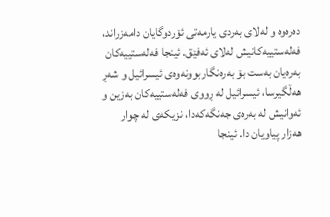دەرەوە و لەلای بەردی یارمەتی ئۆردوگایان دامەزراند، فەلەستییەکانیش لەلای ئەفێق. ئینجا فەلەستییەکان بەرەیان بەست بۆ بەرەنگاربوونەوەی ئیسرائیل و شەڕ هەڵگیرسا، ئیسرائیل لە ڕووی فەلەستییەکان بەزین و ئەوانیش لە بەرەی جەنگەکەدا، نزیکەی لە چوار هەزار پیاویان دا. ئینجا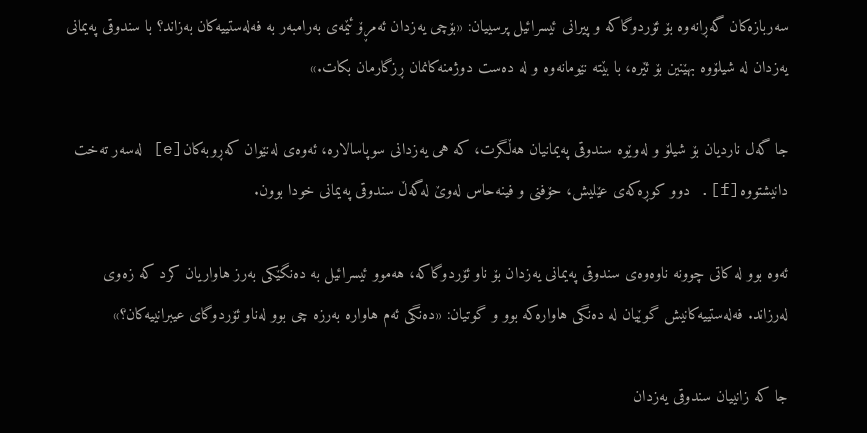سەربازەکان گەڕانەوە بۆ ئۆردوگاکە و پیرانی ئیسرائیل پرسییان: «بۆچی یەزدان ئەمڕۆ ئێمەی بەرامبەر بە فەلەستییەکان بەزاند؟ با سندوقی پەیمانی یەزدان لە شیلۆوە بهێنین بۆ ئێرە، با بێتە نێومانەوە و لە دەست دوژمنەکانمان ڕزگارمان بکات.»

جا گەل ناردیان بۆ شیلۆ و لەوێوە سندوقی پەیمانیان هەڵگرت، کە هی یەزدانی سوپاسالارە، ئەوەی لەنێوان کەڕوبەکان[e] لەسەر تەخت دانیشتووە[f]. دوو کوڕەکەی عێلیش، حۆفنی و فینەحاس لەوێ لەگەڵ سندوقی پەیمانی خودا بوون.

ئەوە بوو لە کاتی چوونە ناوەوەی سندوقی پەیمانی یەزدان بۆ ناو ئۆردوگاکە، هەموو ئیسرائیل بە دەنگێکی بەرز هاواریان کرد کە زەوی لەرزاند. فەلەستییەکانیش گوێیان لە دەنگی هاوارەکە بوو و گوتیان: «دەنگی ئەم هاوارە بەرزە چی بوو لەناو ئۆردوگای عیبرانییەکان؟»

جا کە زانییان سندوقی یەزدان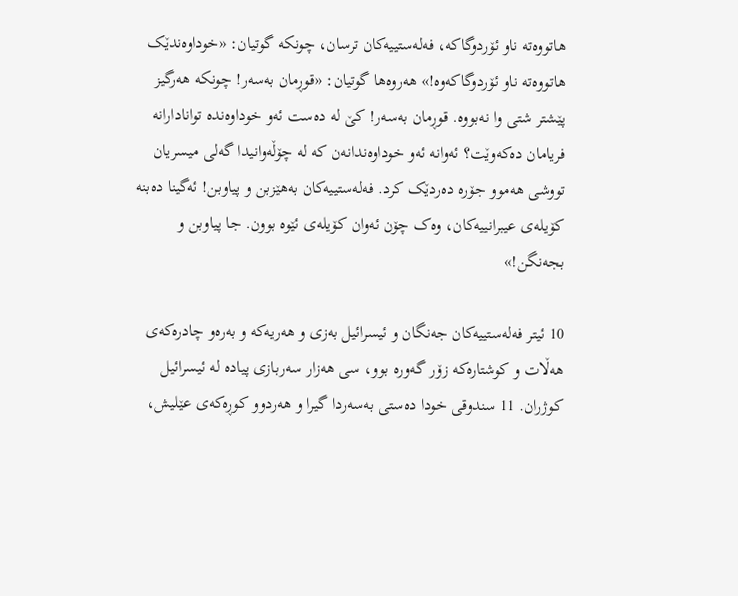هاتووەتە ناو ئۆردوگاکە، فەلەستییەکان ترسان، چونکە گوتیان: «خوداوەندێک هاتووەتە ناو ئۆردوگاکەوە!» هەروەها گوتیان: «قوڕمان بەسەر! چونکە هەرگیز پێشتر شتی وا نەبووە. قوڕمان بەسەر! کێ لە دەست ئەو خوداوەندە توانادارانە فریامان دەکەوێت؟ ئەوانە ئەو خوداوەندانەن کە لە چۆڵەوانیدا گەلی میسریان تووشی هەموو جۆرە دەردێک کرد. فەلەستییەکان بەهێزبن و پیاوبن! ئەگینا دەبنە کۆیلەی عیبرانییەکان، وەک چۆن ئەوان کۆیلەی ئێوە بوون. جا پیاوبن و بجەنگن!»

10 ئیتر فەلەستییەکان جەنگان و ئیسرائیل بەزی و هەریەکە و بەرەو چادرەکەی هەڵات و کوشتارەکە زۆر گەورە بوو، سی هەزار سەربازی پیادە لە ئیسرائیل کوژران. 11 سندوقی خودا دەستی بەسەردا گیرا و هەردوو کوڕەکەی عێلیش،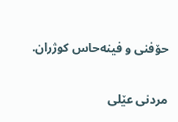حۆفنی و فینەحاس کوژران.

مردنی عێلی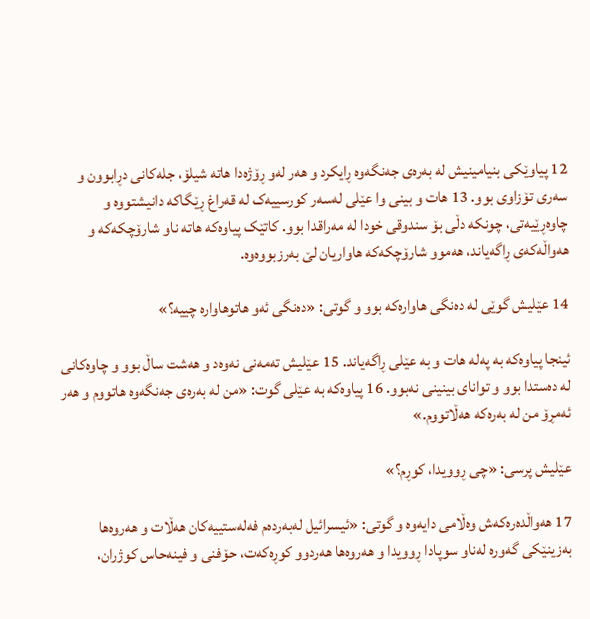12 پیاوێکی بنیامینیش لە بەرەی جەنگەوە ڕایکرد و هەر لەو ڕۆژەدا هاتە شیلۆ، جلەکانی دڕابوون و سەری تۆزاوی بوو. 13 هات و بینی وا عێلی لەسەر کورسییەک لە قەراغ ڕێگاکە دانیشتووە و چاوەڕێیەتی، چونکە دڵی بۆ سندوقی خودا لە مەراقدا بوو. کاتێک پیاوەکە هاتە ناو شارۆچکەکە و هەواڵەکەی ڕاگەیاند، هەموو شارۆچکەکە هاواریان لێ بەرزبووەوە.

14 عێلیش گوێی لە دەنگی هاوارەکە بوو و گوتی: «دەنگی ئەو هاتوهاوارە چییە؟»

ئینجا پیاوەکە بە پەلە هات و بە عێلی ڕاگەیاند. 15 عێلیش تەمەنی نەوەد و هەشت ساڵ بوو و چاوەکانی لە دەستدا بوو و توانای بینینی نەبوو. 16 پیاوەکە بە عێلی گوت: «من لە بەرەی جەنگەوە هاتووم و هەر ئەمڕۆ من لە بەرەکە هەڵاتووم.»

عێلیش پرسی: «چی ڕوویدا، کوڕم؟»

17 هەواڵدەرەکەش وەڵامی دایەوە و گوتی: «ئیسرائیل لەبەردەم فەلەستییەکان هەڵات و هەروەها بەزینێکی گەورە لەناو سوپادا ڕوویدا و هەروەها هەردوو کوڕەکەت، حۆفنی و فینەحاس کوژران،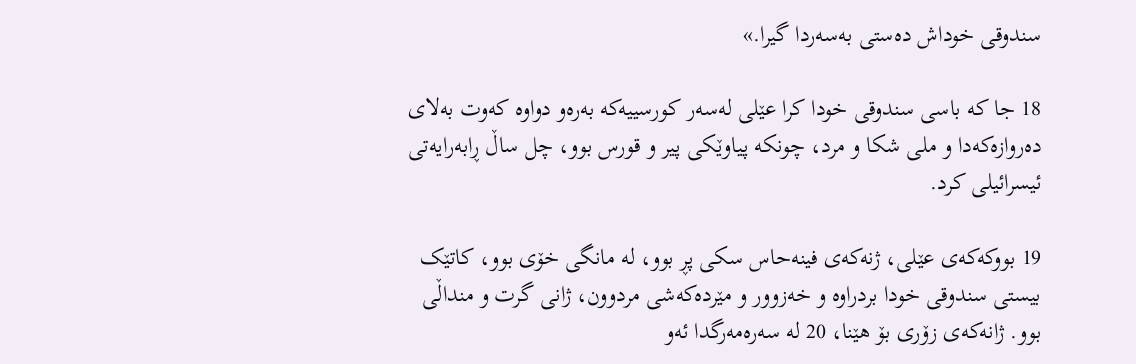سندوقی خوداش دەستی بەسەردا گیرا.»

18 جا کە باسی سندوقی خودا کرا عێلی لەسەر کورسییەکە بەرەو دواوە کەوت بەلای دەروازەکەدا و ملی شکا و مرد، چونکە پیاوێکی پیر و قورس بوو، چل ساڵ ڕابەرایەتی ئیسرائیلی کرد.

19 بووکەکەی عێلی، ژنەکەی فینەحاس سکی پڕ بوو، لە مانگی خۆی بوو، کاتێک بیستی سندوقی خودا بردراوە و خەزوور و مێردەکەشی مردوون، ژانی گرت و منداڵی بوو. ژانەکەی زۆری بۆ هێنا، 20 لە سەرەمەرگدا ئەو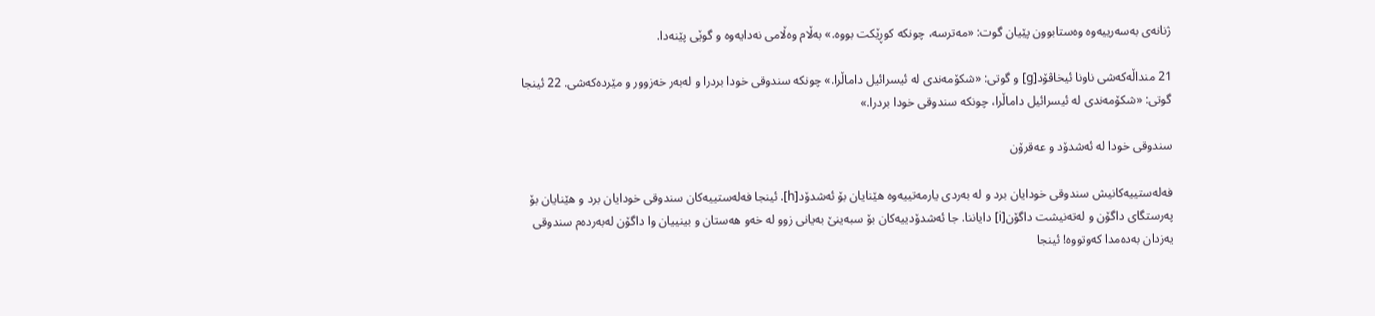ژنانەی بەسەرییەوە وەستابوون پێیان گوت: «مەترسە، چونکە کوڕێکت بووە.» بەڵام وەڵامی نەدایەوە و گوێی پێنەدا.

21 منداڵەکەشی ناونا ئیخاڤۆد[g] و گوتی: «شکۆمەندی لە ئیسرائیل داماڵرا.» چونکە سندوقی خودا بردرا و لەبەر خەزوور و مێردەکەشی. 22 ئینجا گوتی: «شکۆمەندی لە ئیسرائیل داماڵرا، چونکە سندوقی خودا بردرا.»

سندوقی خودا لە ئەشدۆد و عەقرۆن

فەلەستییەکانیش سندوقی خودایان برد و لە بەردی یارمەتییەوە هێنایان بۆ ئەشدۆد[h]. ئینجا فەلەستییەکان سندوقی خودایان برد و هێنایان بۆ پەرستگای داگۆن و لەتەنیشت داگۆن[i] دایاننا. جا ئەشدۆدییەکان بۆ سبەینێ بەیانی زوو لە خەو هەستان و بینییان وا داگۆن لەبەردەم سندوقی یەزدان بەدەمدا کەوتووە! ئینجا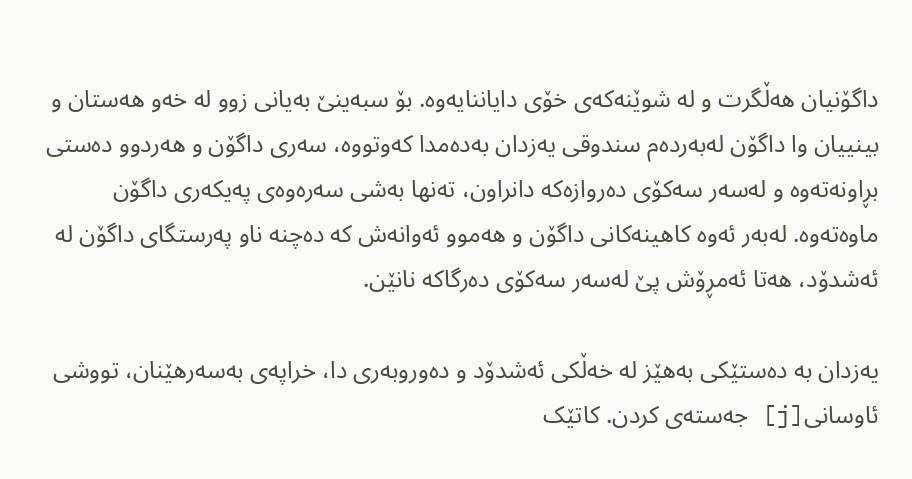داگۆنیان هەڵگرت و لە شوێنەکەی خۆی دایاننایەوە. بۆ سبەینێ بەیانی زوو لە خەو هەستان و بینییان وا داگۆن لەبەردەم سندوقی یەزدان بەدەمدا کەوتووە، سەری داگۆن و هەردوو دەستی بڕاونەتەوە و لەسەر سەکۆی دەروازەکە دانراون، تەنها بەشی سەرەوەی پەیکەری داگۆن ماوەتەوە. لەبەر ئەوە کاهینەکانی داگۆن و هەموو ئەوانەش کە دەچنە ناو پەرستگای داگۆن لە ئەشدۆد، هەتا ئەمڕۆش پێ لەسەر سەکۆی دەرگاکە نانێن.

یەزدان بە دەستێکی بەهێز لە خەڵکی ئەشدۆد و دەوروبەری دا، خراپەی بەسەرهێنان، تووشی ئاوسانی[j] جەستەی کردن. کاتێک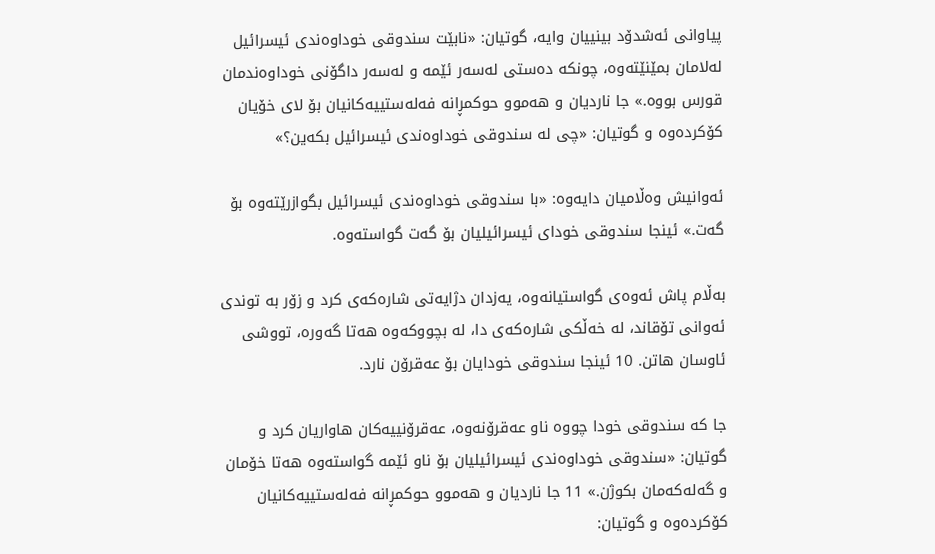پیاوانی ئەشدۆد بینییان وایە، گوتیان: «نابێت سندوقی خوداوەندی ئیسرائیل لەلامان بمێنێتەوە، چونکە دەستی لەسەر ئێمە و لەسەر داگۆنی خوداوەندمان قورس بووە.» جا ناردیان و هەموو حوکمڕانە فەلەستییەکانیان بۆ لای خۆیان کۆکردەوە و گوتیان: «چی لە سندوقی خوداوەندی ئیسرائیل بکەین؟»

ئەوانیش وەڵامیان دایەوە: «با سندوقی خوداوەندی ئیسرائیل بگوازرێتەوە بۆ گەت.» ئینجا سندوقی خودای ئیسرائیلیان بۆ گەت گواستەوە.

بەڵام پاش ئەوەی گواستیانەوە، یەزدان دژایەتی شارەکەی کرد و زۆر بە توندی ئەوانی تۆقاند، لە خەڵکی شارەکەی دا، لە بچووکەوە هەتا گەورە، تووشی ئاوسان هاتن. 10 ئینجا سندوقی خودایان بۆ عەقرۆن نارد.

جا کە سندوقی خودا چووە ناو عەقرۆنەوە، عەقرۆنییەکان هاواریان کرد و گوتیان: «سندوقی خوداوەندی ئیسرائیلیان بۆ ناو ئێمە گواستەوە هەتا خۆمان و گەلەکەمان بکوژن.» 11 جا ناردیان و هەموو حوکمڕانە فەلەستییەکانیان کۆکردەوە و گوتیان: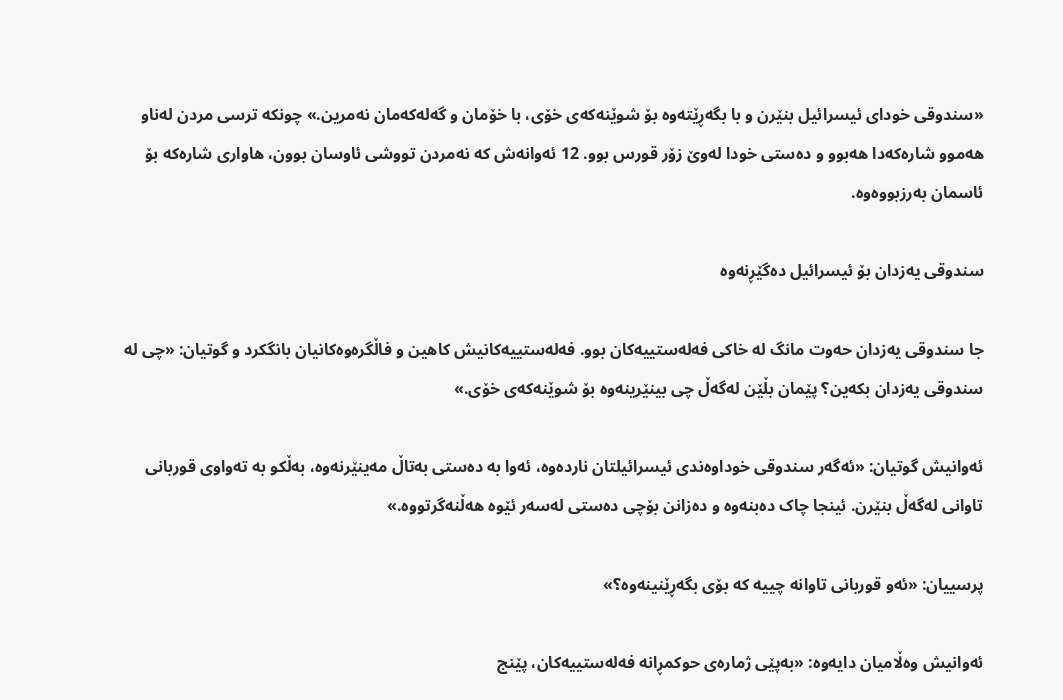«سندوقی خودای ئیسرائیل بنێرن و با بگەڕێتەوە بۆ شوێنەکەی خۆی، با خۆمان و گەلەکەمان نەمرین.» چونکە ترسی مردن لەناو هەموو شارەکەدا هەبوو و دەستی خودا لەوێ زۆر قورس بوو. 12 ئەوانەش کە نەمردن تووشی ئاوسان بوون، هاواری شارەکە بۆ ئاسمان بەرزبووەوە.

سندوقی یەزدان بۆ ئیسرائیل دەگێڕنەوە

جا سندوقی یەزدان حەوت مانگ لە خاکی فەلەستییەکان بوو. فەلەستییەکانیش کاهین و فاڵگرەوەکانیان بانگکرد و گوتیان: «چی لە سندوقی یەزدان بکەین؟ پێمان بڵێن لەگەڵ چی بینێرینەوە بۆ شوێنەکەی خۆی.»

ئەوانیش گوتیان: «ئەگەر سندوقی خوداوەندی ئیسرائیلتان ناردەوە، ئەوا بە دەستی بەتاڵ مەینێرنەوە، بەڵکو بە تەواوی قوربانی تاوانی لەگەڵ بنێرن. ئینجا چاک دەبنەوە و دەزانن بۆچی دەستی لەسەر ئێوە هەڵنەگرتووە.»

پرسییان: «ئەو قوربانی تاوانە چییە کە بۆی بگەڕێنینەوە؟»

ئەوانیش وەڵامیان دایەوە: «بەپێی ژمارەی حوکمڕانە فەلەستییەکان، پێنج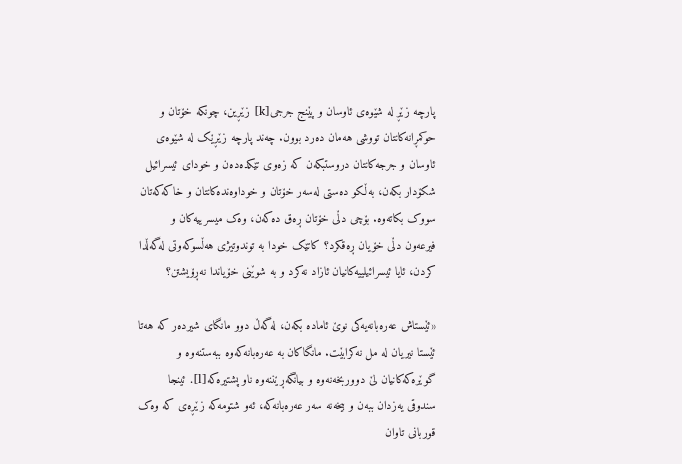پارچە زێڕ لە شێوەی ئاوسان و پێنج جرجی[k] زێڕین، چونکە خۆتان و حوکمڕانەکانتان تووشی هەمان دەرد بوون. چەند پارچە زێڕێک لە شێوەی ئاوسان و جرجەکانتان دروستبکەن کە زەوی تێکدەدەن و خودای ئیسرائیل شکۆدار بکەن، بەڵکو دەستی لەسەر خۆتان و خوداوەندەکانتان و خاکەکەتان سووک بکاتەوە. بۆچی دڵی خۆتان ڕەق دەکەن، وەک میسرییەکان و فیرعەون دڵی خۆیان ڕەقکرد؟ کاتێک خودا بە توندوتیژی هەڵسوکەوتی لەگەڵدا کردن، ئایا ئیسرائیلییەکانیان ئازاد نەکرد و بە شوێنی خۆیاندا نەڕۆیشتن؟

«ئێستاش عەرەبانەیەکی نوێ ئامادە بکەن، لەگەڵ دوو مانگای شیردەر کە هەتا ئێستا نیریان لە مل نەکرابێت. مانگاکان بە عەرەبانەکەوە ببەستنەوە و گوێرەکەکانیان لێ دووربخەنەوە و بیانگەڕێننەوە ناو پشتیرەکە[l]. ئینجا سندوقی یەزدان ببەن و بیخەنە سەر عەرەبانەکە، ئەو شتومەکە زێڕەی کە وەک قوربانی تاوان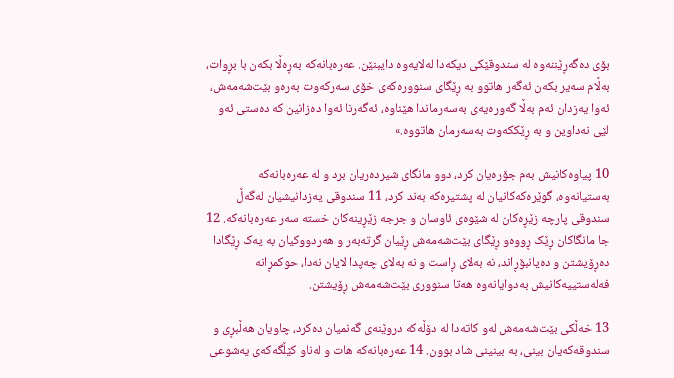بۆی دەگەڕێننەوە لە سندوقێکی دیکەدا لەلایەوە دایبنێن. عەرەبانەکە بەڕەڵا بکەن با بڕوات، بەڵام سەیر بکەن ئەگەر هاتوو بە ڕێگای سنوورەکەی خۆی سەرکەوت بەرەو بێت‌شەمەش، ئەوا یەزدان ئەم بەڵا گەورەیەی بەسەرماندا هێناوە، ئەگەرنا ئەوا دەزانین کە دەستی ئەو لێی نەداوین و بە ڕێککەوت بەسەرمان هاتووە.»

10 پیاوەکانیش بەم جۆرەیان کرد، دوو مانگای شیردەریان برد و لە عەرەبانەکە بەستیانەوە، گوێرەکەکانیان لە پشتیرەکە بەند کرد، 11 سندوقی یەزدانیشیان لەگەڵ سندوقی پارچە زێڕەکان لە شێوەی ئاوسان و جرجە زێڕینەکان خستە سەر عەرەبانەکە. 12 جا مانگاکان ڕێک ڕووەو ڕێگای بێت‌شەمەش ڕێیان گرتەبەر و هەردووکیان بە یەک ڕێگادا دەڕۆیشتن و دەیانبۆڕاند، نە بەلای ڕاست و نە بەلای چەپدا لایان نەدا، حوکمڕانە فەلەستییەکانیش بەدوایانەوە هەتا سنووری بێت‌شەمەش ڕۆیشتن.

13 خەڵکی بێت‌شەمەش لەو کاتەدا لە دۆڵەکە دروێنەی گەنمیان دەکرد، چاویان هەڵبڕی و سندوقەکەیان بینی، بە بینینی شاد بوون. 14 عەرەبانەکە هات و لەناو کێڵگەکەی یەشوعی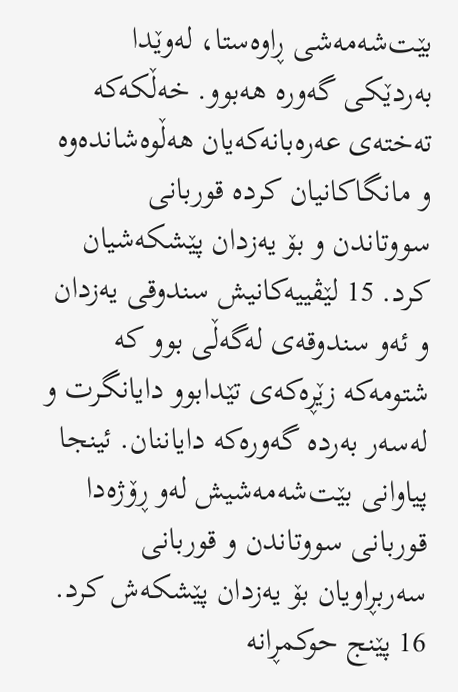بێت‌شەمەشی ڕاوەستا، لەوێدا بەردێکی گەورە هەبوو. خەڵکەکە تەختەی عەرەبانەکەیان هەڵوەشاندەوە و مانگاکانیان کردە قوربانی سووتاندن و بۆ یەزدان پێشکەشیان کرد. 15 لێڤییەکانیش سندوقی یەزدان و ئەو سندوقەی لەگەڵی بوو کە شتومەکە زێڕەکەی تێدابوو دایانگرت و لەسەر بەردە گەورەکە دایاننان. ئینجا پیاوانی بێت‌شەمەشیش لەو ڕۆژەدا قوربانی سووتاندن و قوربانی سەربڕاویان بۆ یەزدان پێشکەش کرد. 16 پێنج حوکمڕانە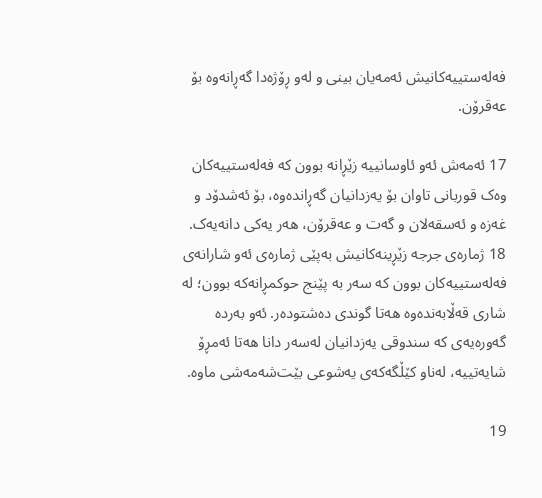فەلەستییەکانیش ئەمەیان بینی و لەو ڕۆژەدا گەڕانەوە بۆ عەقرۆن.

17 ئەمەش ئەو ئاوسانییە زێڕانە بوون کە فەلەستییەکان وەک قوربانی تاوان بۆ یەزدانیان گەڕاندەوە، بۆ ئەشدۆد و غەزە و ئەسقەلان و گەت و عەقرۆن، هەر یەکی دانەیەک. 18 ژمارەی جرجە زێڕینەکانیش بەپێی ژمارەی ئەو شارانەی فەلەستییەکان بوون کە سەر بە پێنج حوکمڕانەکە بوون؛ لە شاری قەڵابەندەوە هەتا گوندی دەشتودەر. ئەو بەردە گەورەیەی کە سندوقی یەزدانیان لەسەر دانا هەتا ئەمڕۆ شایەتییە، لەناو کێڵگەکەی یەشوعی بێت‌شەمەشی ماوە.

19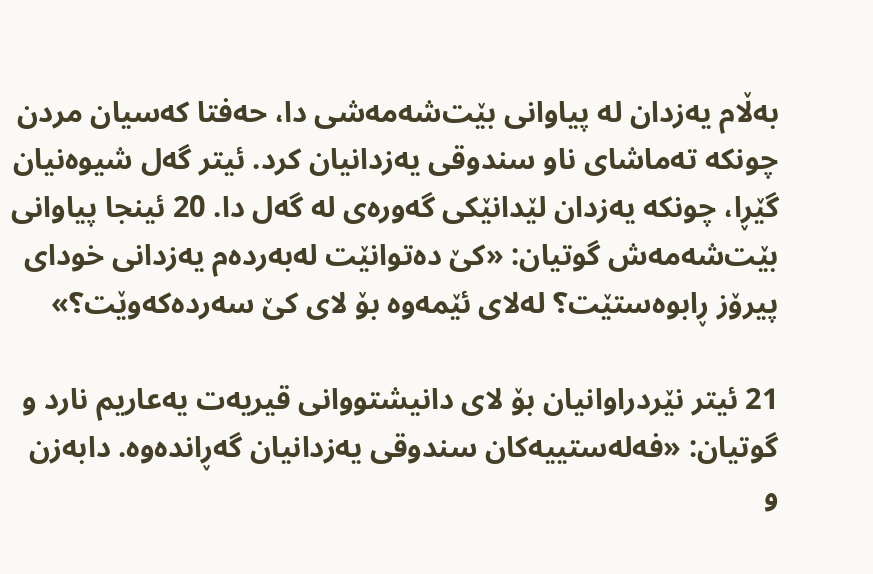بەڵام یەزدان لە پیاوانی بێت‌شەمەشی دا، حەفتا کەسیان مردن چونکە تەماشای ناو سندوقی یەزدانیان کرد. ئیتر گەل شیوەنیان گێڕا، چونکە یەزدان لێدانێکی گەورەی لە گەل دا. 20 ئینجا پیاوانی بێت‌شەمەش گوتیان: «کێ دەتوانێت لەبەردەم یەزدانی خودای پیرۆز ڕابوەستێت؟ لەلای ئێمەوە بۆ لای کێ سەردەکەوێت؟»

21 ئیتر نێردراوانیان بۆ لای دانیشتووانی قیریەت یەعاریم نارد و گوتیان: «فەلەستییەکان سندوقی یەزدانیان گەڕاندەوە. دابەزن و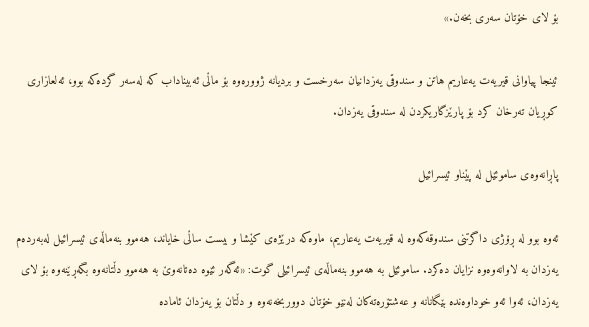بۆ لای خۆتان سەری بخەن.»

ئینجا پیاوانی قیریەت یەعاریم هاتن و سندوقی یەزدانیان سەرخست و بردیانە ژوورەوە بۆ ماڵی ئەبیناداب کە لەسەر گردەکە بوو، ئەلعازاری کوڕیان تەرخان کرد بۆ پارێزگاریکردن لە سندوقی یەزدان.

پاڕانەوەی ساموئێل لە پێناو ئیسرائیل

ئەوە بوو لە ڕۆژی داگرتنی سندوقەکەوە لە قیریەت یەعاریم، ماوەکە درێژەی کێشا و بیست ساڵی خایاند، هەموو بنەماڵەی ئیسرائیل لەبەردەم یەزدان بە لاوانەوەوە نزایان دەکرد. ساموئێل بە هەموو بنەماڵەی ئیسرائیلی گوت: «ئەگەر ئێوە دەتانەوێ بە هەموو دڵتانەوە بگەڕێنەوە بۆ لای یەزدان، ئەوا ئەو خوداوەندە بێگانانە و عەشتۆرەتەکان لەنێو خۆتان دووربخەنەوە و دڵتان بۆ یەزدان ئامادە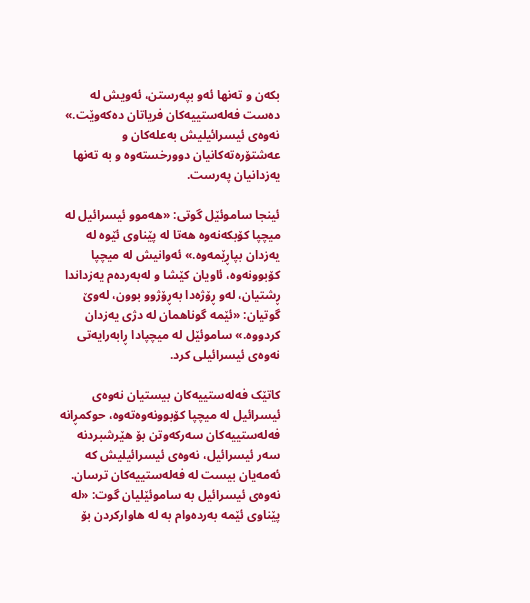بکەن و تەنها ئەو بپەرستن، ئەویش لە دەست فەلەستییەکان فریاتان دەکەوێت.» نەوەی ئیسرائیلیش بەعلەکان و عەشتۆرەتەکانیان دوورخستەوە و بە تەنها یەزدانیان پەرست.

ئینجا ساموئێل گوتی: «هەموو ئیسرائیل لە میچپا کۆبکەنەوە هەتا لە پێناوی ئێوە لە یەزدان بپاڕێمەوە.» ئەوانیش لە میچپا کۆبوونەوە، ئاویان کێشا و لەبەردەم یەزداندا ڕشتیان، لەو ڕۆژەدا بەڕۆژوو بوون، لەوێ گوتیان: «ئێمە گوناهمان لە دژی یەزدان کردووە.» ساموئێل لە میچپادا ڕابەرایەتی نەوەی ئیسرائیلی کرد.

کاتێک فەلەستییەکان بیستیان نەوەی ئیسرائیل لە میچپا کۆبوونەوەتەوە، حوکمڕانە فەلەستییەکان سەرکەوتن بۆ هێرشبردنە سەر ئیسرائیل، نەوەی ئیسرائیلیش کە ئەمەیان بیست لە فەلەستییەکان ترسان. نەوەی ئیسرائیل بە ساموئێلیان گوت: «لە پێناوی ئێمە بەردەوام بە لە هاوارکردن بۆ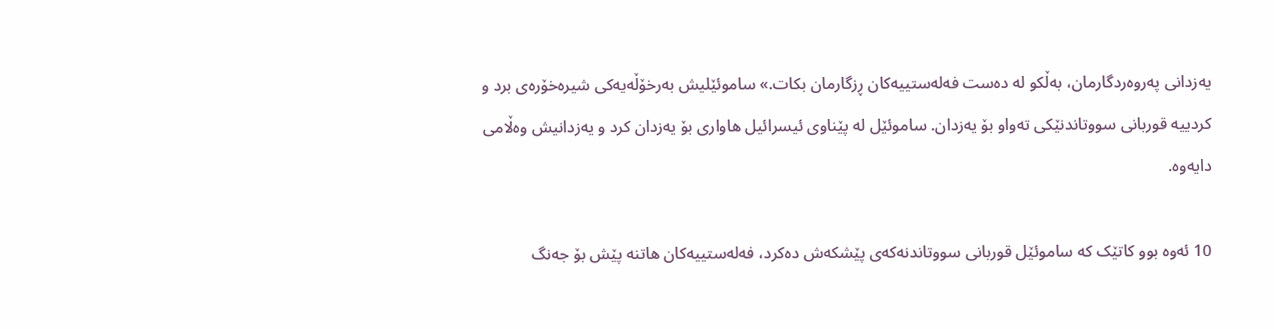یەزدانی پەروەردگارمان، بەڵکو لە دەست فەلەستییەکان ڕزگارمان بکات.» ساموئێلیش بەرخۆڵەیەکی شیرەخۆرەی برد و کردییە قوربانی سووتاندنێکی تەواو بۆ یەزدان. ساموئێل لە پێناوی ئیسرائیل هاواری بۆ یەزدان کرد و یەزدانیش وەڵامی دایەوە.

10 ئەوە بوو کاتێک کە ساموئێل قوربانی سووتاندنەکەی پێشکەش دەکرد، فەلەستییەکان هاتنە پێش بۆ جەنگ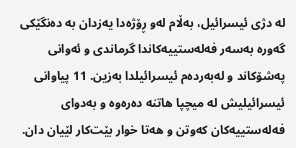لە دژی ئیسرائیل، بەڵام لەو ڕۆژەدا یەزدان بە دەنگێکی گەورە بەسەر فەلەستییەکاندا گرماندی و ئەوانی پەشۆکاند و لەبەردەم ئیسرائیلدا بەزین. 11 پیاوانی ئیسرائیلیش لە میچپا هاتنە دەرەوە و بەدوای فەلەستییەکان کەوتن و هەتا خوار بێت‌کار لێیان دان.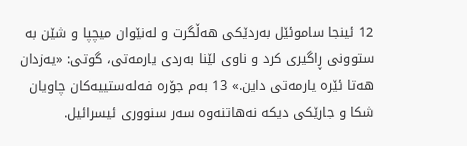12 ئینجا ساموئێل بەردێکی هەڵگرت و لەنێوان میچپا و شێن بە ستوونی ڕاگیری کرد و ناوی لێنا بەردی یارمەتی، گوتی: «یەزدان هەتا ئێرە یارمەتی داین.» 13 بەم جۆرە فەلەستییەکان چاویان شکا و جارێکی دیکە نەهاتنەوە سەر سنووری ئیسرائیل.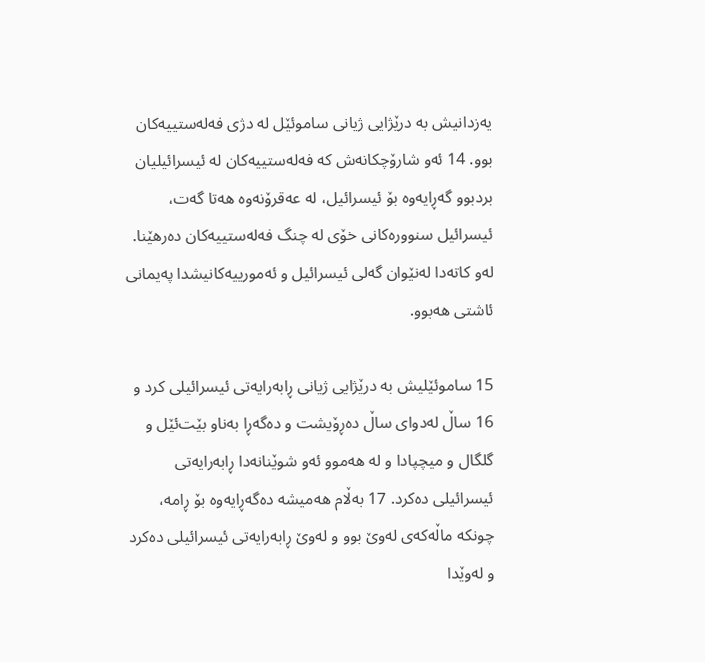یەزدانیش بە درێژایی ژیانی ساموئێل لە دژی فەلەستییەکان بوو. 14 ئەو شارۆچکانەش کە فەلەستییەکان لە ئیسرائیلیان بردبوو گەڕایەوە بۆ ئیسرائیل، لە عەقرۆنەوە هەتا گەت، ئیسرائیل سنوورەکانی خۆی لە چنگ فەلەستییەکان دەرهێنا. لەو کاتەدا لەنێوان گەلی ئیسرائیل و ئەمورییەکانیشدا پەیمانی ئاشتی هەبوو.

15 ساموئێلیش بە درێژایی ژیانی ڕابەرایەتی ئیسرائیلی کرد و 16 ساڵ لەدوای ساڵ دەڕۆیشت و دەگەڕا بەناو بێت‌ئێل و گلگال و میچپادا و لە هەموو ئەو شوێنانەدا ڕابەرایەتی ئیسرائیلی دەکرد. 17 بەڵام هەمیشە دەگەڕایەوە بۆ ڕامە، چونکە ماڵەکەی لەوێ بوو و لەوێ ڕابەرایەتی ئیسرائیلی دەکرد و لەوێدا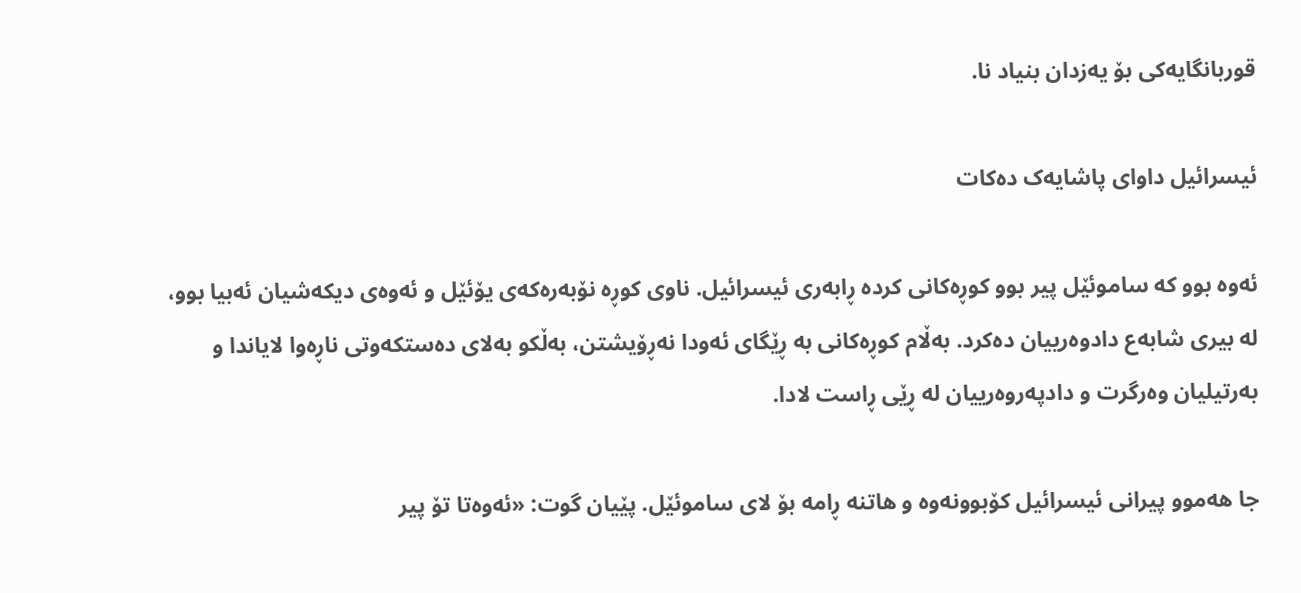قوربانگایەکی بۆ یەزدان بنیاد نا.

ئیسرائیل داوای پاشایەک دەکات

ئەوە بوو کە ساموئێل پیر بوو کوڕەکانی کردە ڕابەری ئیسرائیل. ناوی کوڕە نۆبەرەکەی یۆئێل و ئەوەی دیکەشیان ئەبیا بوو، لە بیری شابەع دادوەرییان دەکرد. بەڵام کوڕەکانی بە ڕێگای ئەودا نەڕۆیشتن، بەڵکو بەلای دەستکەوتی ناڕەوا لایاندا و بەرتیلیان وەرگرت و دادپەروەرییان لە ڕێی ڕاست لادا.

جا هەموو پیرانی ئیسرائیل کۆبوونەوە و هاتنە ڕامە بۆ لای ساموئێل. پێیان گوت: «ئەوەتا تۆ پیر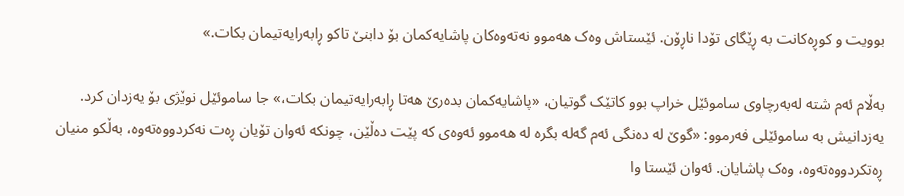بوویت و کوڕەکانت بە ڕێگای تۆدا ناڕۆن. ئێستاش وەک هەموو نەتەوەکان پاشایەکمان بۆ دابنێ تاکو ڕابەرایەتیمان بکات.»

بەڵام ئەم شتە لەبەرچاوی ساموئێل خراپ بوو کاتێک گوتیان، «پاشایەکمان بدەرێ هەتا ڕابەرایەتیمان بکات،» جا ساموئێل نوێژی بۆ یەزدان کرد. یەزدانیش بە ساموئێلی فەرموو: «گوێ لە دەنگی ئەم گەلە بگرە لە هەموو ئەوەی کە پێت دەڵێن، چونکە ئەوان تۆیان ڕەت نەکردووەتەوە، بەڵکو منیان ڕەتکردووەتەوە، وەک پاشایان. ئەوان ئێستا وا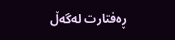ڕەفتارت لەگەڵ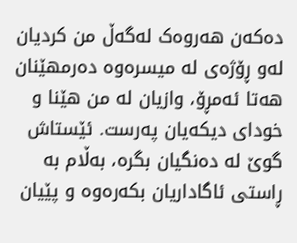دەکەن هەروەک لەگەڵ من کردیان لەو ڕۆژەی لە میسرەوە دەرمهێنان هەتا ئەمڕۆ، وازیان لە من هێنا و خودای دیکەیان پەرست. ئێستاش گوێ لە دەنگیان بگرە، بەڵام بە ڕاستی ئاگاداریان بکەرەوە و پێیان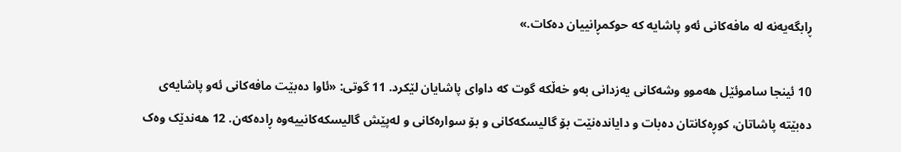ڕابگەیەنە لە مافەکانی ئەو پاشایە کە حوکمڕانییان دەکات.»

10 ئینجا ساموئێل هەموو وشەکانی یەزدانی بەو خەڵکە گوت کە داوای پاشایان لێکرد. 11 گوتی: «ئاوا دەبێت مافەکانی ئەو پاشایەی دەبێتە پاشاتان، کوڕەکانتان دەبات و دایاندەنێت بۆ گالیسکەکانی و بۆ سوارەکانی و لەپێش گالیسکەکانییەوە ڕادەکەن. 12 هەندێک وەک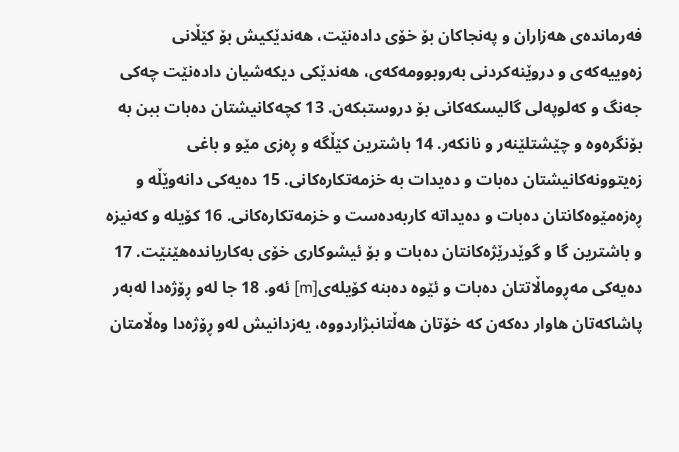فەرماندەی هەزاران و پەنجاکان بۆ خۆی دادەنێت، هەندێکیش بۆ کێڵانی زەوییەکەی و دروێنەکردنی بەروبوومەکەی، هەندێکی دیکەشیان دادەنێت چەکی جەنگ و کەلوپەلی گالیسکەکانی بۆ دروستبکەن. 13 کچەکانیشتان دەبات ببن بە بۆنگرەوە و چێشتلێنەر و نانکەر. 14 باشترین کێڵگە و ڕەزی مێو و باغی زەیتوونەکانیشتان دەبات و دەیدات بە خزمەتکارەکانی. 15 دەیەکی دانەوێڵە و ڕەزەمێوەکانتان دەبات و دەیداتە کاربەدەست و خزمەتکارەکانی. 16 کۆیلە و کەنیزە و باشترین گا و گوێدرێژەکانتان دەبات و بۆ ئیشوکاری خۆی بەکاریاندەهێنێت. 17 دەیەکی مەڕوماڵاتتان دەبات و ئێوە دەبنە کۆیلەی[m] ئەو. 18 جا لەو ڕۆژەدا لەبەر پاشاکەتان هاوار دەکەن کە خۆتان هەڵتانبژاردووە، یەزدانیش لەو ڕۆژەدا وەڵامتان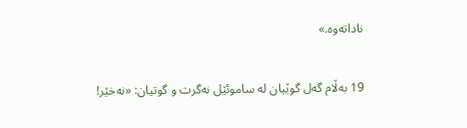ناداتەوە.»

19 بەڵام گەل گوێیان لە ساموئێل نەگرت و گوتیان: «نەخێر!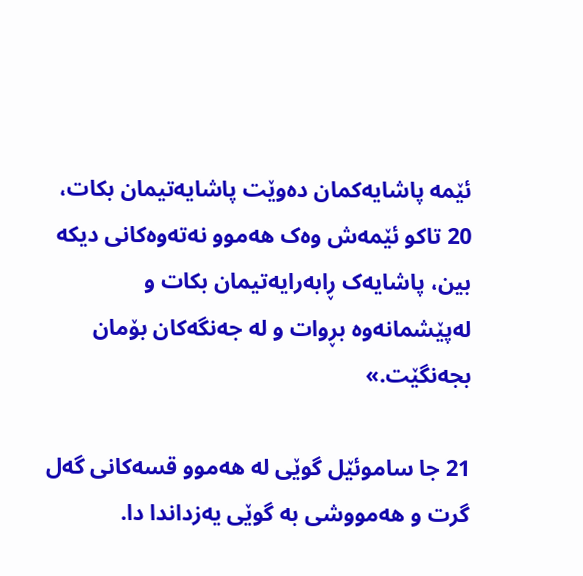ئێمە پاشایەکمان دەوێت پاشایەتیمان بکات، 20 تاکو ئێمەش وەک هەموو نەتەوەکانی دیکە بین، پاشایەک ڕابەرایەتیمان بکات و لەپێشمانەوە بڕوات و لە جەنگەکان بۆمان بجەنگێت.»

21 جا ساموئێل گوێی لە هەموو قسەکانی گەل گرت و هەمووشی بە گوێی یەزداندا دا.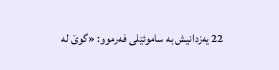22 یەزدانیش بە ساموئێلی فەرموو: «گوێ لە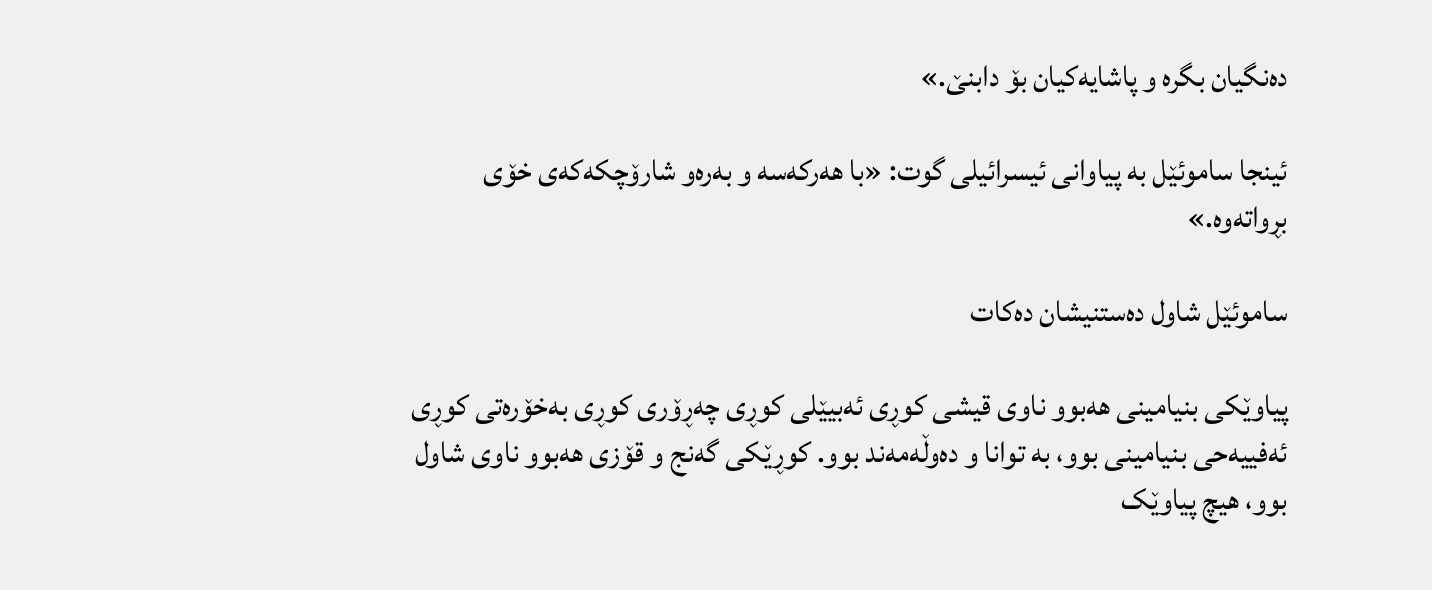دەنگیان بگرە و پاشایەکیان بۆ دابنێ.»

ئینجا ساموئێل بە پیاوانی ئیسرائیلی گوت: «با هەرکەسە و بەرەو شارۆچکەکەی خۆی بڕواتەوە.»

ساموئێل شاول دەستنیشان دەکات

پیاوێکی بنیامینی هەبوو ناوی قیشی کوڕی ئەبیێلی کوڕی چەڕۆری کوڕی بەخۆرەتی کوڕی ئەفییەحی بنیامینی بوو، بە توانا و دەوڵەمەند بوو. کوڕێکی گەنج و قۆزی هەبوو ناوی شاول بوو، هیچ پیاوێک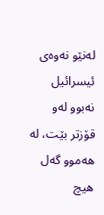لەنێو نەوەی ئیسرائیل نەبوو لەو قۆزتر بێت، لە هەموو گەل هیچ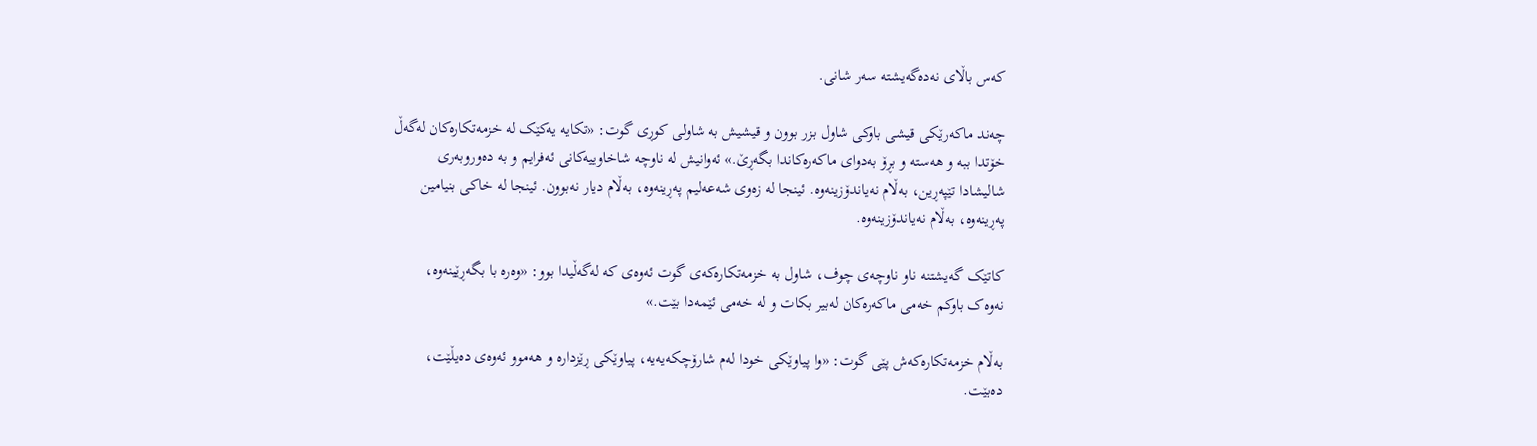کەس باڵای نەدەگەیشتە سەر شانی.

چەند ماکەرێکی قیشی باوکی شاول بزر بوون و قیشیش بە شاولی کوڕی گوت: «تکایە یەکێک لە خزمەتکارەکان لەگەڵ خۆتدا ببە و هەستە و بڕۆ بەدوای ماکەرەکاندا بگەڕێ.» ئەوانیش لە ناوچە شاخاوییەکانی ئەفرایم و بە دەوروبەری شالیشادا تێپەڕین، بەڵام نەیاندۆزینەوە. ئینجا لە زەوی شەعەلیم پەڕینەوە، بەڵام دیار نەبوون. ئینجا لە خاکی بنیامین پەڕینەوە، بەڵام نەیاندۆزینەوە.

کاتێک گەیشتنە ناو ناوچەی چوف، شاول بە خزمەتکارەکەی گوت ئەوەی کە لەگەڵیدا بوو: «وەرە با بگەڕێینەوە، نەوەک باوکم خەمی ماکەرەکان لەبیر بکات و لە خەمی ئێمەدا بێت.»

بەڵام خزمەتکارەکەش پێی گوت: «وا پیاوێکی خودا لەم شارۆچکەیەیە، پیاوێکی ڕێزدارە و هەموو ئەوەی دەیڵێت، دەبێت.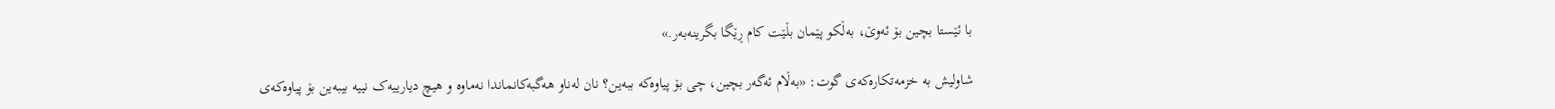با ئێستا بچین بۆ ئەوێ، بەڵکو پێمان بڵێت کام ڕێگا بگرینەبەر.»

شاولیش بە خزمەتکارەکەی گوت: «بەڵام ئەگەر بچین، چی بۆ پیاوەکە ببەین؟ نان لەناو هەگبەکانماندا نەماوە و هیچ دیارییەک نییە بیبەین بۆ پیاوەکەی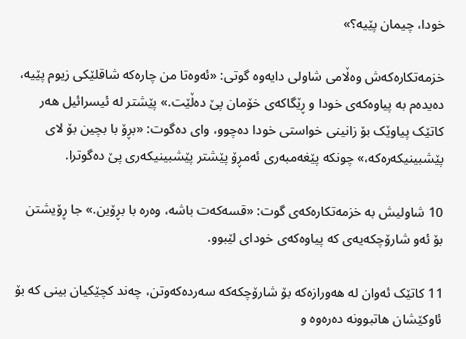خودا، چیمان پێیە؟»

خزمەتکارەکەش وەڵامی شاولی دایەوە گوتی: «ئەوەتا من چارەکە شاقلێکی زیوم پێیە، دەیدەم بە پیاوەکەی خودا و ڕێگاکەی خۆمان پێ دەڵێت.» پێشتر لە ئیسرائیل هەر کاتێک پیاوێک بۆ زانینی خواستی خودا دەچوو، وای دەگوت: «بڕۆ با بچین بۆ لای پێشبینیکەرەکە،» چونکە پێغەمبەری ئەمڕۆ پێشتر پێشبینیکەری پێ دەگوترا.

10 شاولیش بە خزمەتکارەکەی گوت: «قسەکەت باشە، وەرە با بڕۆین.» جا ڕۆیشتن بۆ ئەو شارۆچکەیەی کە پیاوەکەی خودای لێبوو.

11 کاتێک ئەوان لە هەورازەکە بۆ شارۆچکەکە سەردەکەوتن، چەند کچێکیان بینی کە بۆ ئاوکێشان هاتبوونە دەرەوە و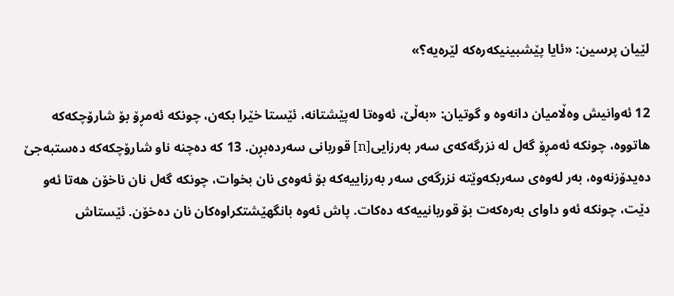لێیان پرسین: «ئایا پێشبینیکەرەکە لێرەیە؟»

12 ئەوانیش وەڵامیان دانەوە و گوتیان: «بەڵێ، ئەوەتا لەپێشتانە، ئێستا خێرا بکەن، چونکە ئەمڕۆ بۆ شارۆچکەکە هاتووە، چونکە ئەمڕۆ گەل لە نزرگەکەی سەر بەرزایی[n] قوربانی سەردەبڕن. 13 کە دەچنە ناو شارۆچکەکە دەستبەجێ دەیدۆزنەوە، بەر لەوەی سەربکەوێتە نزرگەی سەر بەرزاییەکە بۆ ئەوەی نان بخوات، چونکە گەل نان ناخۆن هەتا ئەو دێت، چونکە ئەو داوای بەرەکەت بۆ قوربانییەکە دەکات. پاش ئەوە بانگهێشتکراوەکان نان دەخۆن. ئێستاش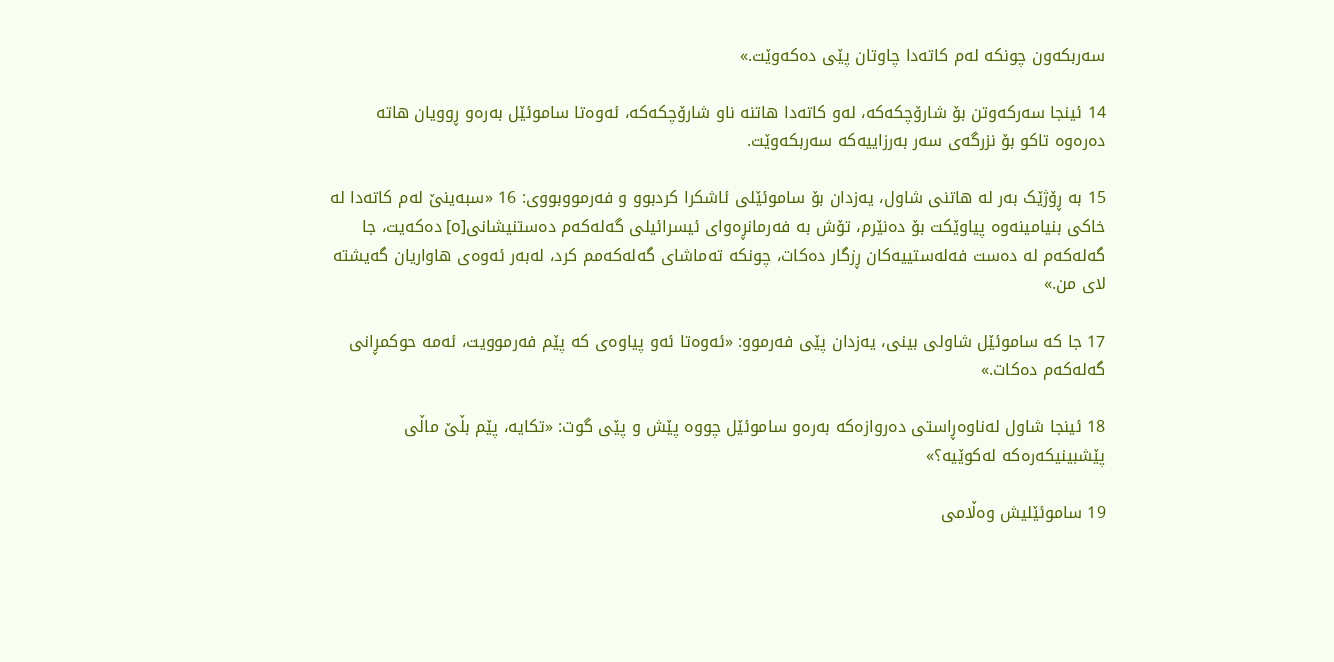سەربکەون چونکە لەم کاتەدا چاوتان پێی دەکەوێت.»

14 ئینجا سەرکەوتن بۆ شارۆچکەکە، لەو کاتەدا هاتنە ناو شارۆچکەکە، ئەوەتا ساموئێل بەرەو ڕوویان هاتە دەرەوە تاکو بۆ نزرگەی سەر بەرزاییەکە سەربکەوێت.

15 بە ڕۆژێک بەر لە هاتنی شاول، یەزدان بۆ ساموئێلی ئاشکرا کردبوو و فەرمووبووی: 16 «سبەینێ لەم کاتەدا لە خاکی بنیامینەوە پیاوێکت بۆ دەنێرم، تۆش بە فەرمانڕەوای ئیسرائیلی گەلەکەم دەستنیشانی[o] دەکەیت، جا گەلەکەم لە دەست فەلەستییەکان ڕزگار دەکات، چونکە تەماشای گەلەکەمم کرد، لەبەر ئەوەی هاواریان گەیشتە لای من.»

17 جا کە ساموئێل شاولی بینی، یەزدان پێی فەرموو: «ئەوەتا ئەو پیاوەی کە پێم فەرموویت، ئەمە حوکمڕانی گەلەکەم دەکات.»

18 ئینجا شاول لەناوەڕاستی دەروازەکە بەرەو ساموئێل چووە پێش و پێی گوت: «تکایە، پێم بڵێ ماڵی پێشبینیکەرەکە لەکوێیە؟»

19 ساموئێلیش وەڵامی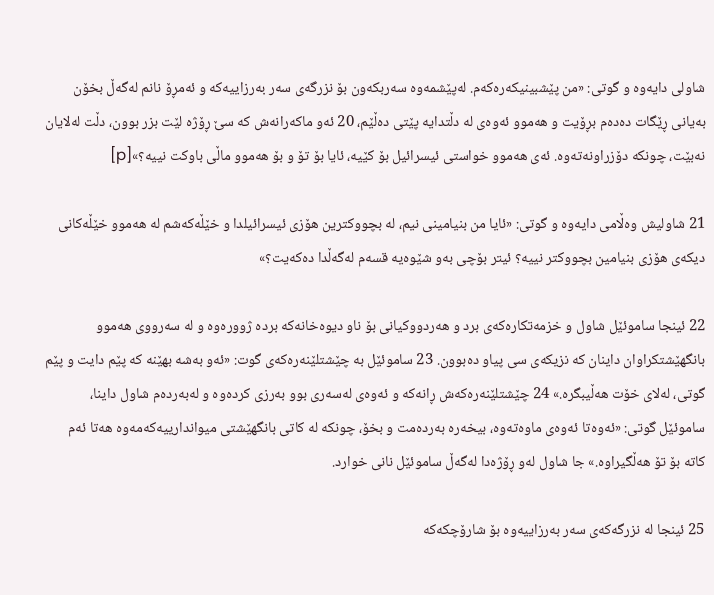شاولی دایەوە و گوتی: «من پێشبینیکەرەکەم. لەپێشمەوە سەربکەون بۆ نزرگەی سەر بەرزاییەکە و ئەمڕۆ نانم لەگەڵ بخۆن بەیانی ڕێگات دەدەم بڕۆیت و هەموو ئەوەی لە دڵتدایە پێتی دەڵێم، 20 ئەو ماکەرانەش کە سێ ڕۆژە لێت بزر بوون، دڵت لەلایان نەبێت، چونکە دۆزراونەتەوە. ئەی هەموو خواستی ئیسرائیل بۆ کێیە، ئایا بۆ تۆ و بۆ هەموو ماڵی باوکت نییە؟»[p]

21 شاولیش وەڵامی دایەوە و گوتی: «ئایا من بنیامینی نیم، لە بچووکترین هۆزی ئیسرائیلدا و خێڵەکەشم لە هەموو خێڵەکانی دیکەی هۆزی بنیامین بچووکتر نییە؟ ئیتر بۆچی بەو شێوەیە قسەم لەگەڵدا دەکەیت؟»

22 ئینجا ساموئێل شاول و خزمەتکارەکەی برد و هەردووکیانی بۆ ناو دیوەخانەکە بردە ژوورەوە و لە سەرووی هەموو بانگهێشتکراوان داینان کە نزیکەی سی پیاو دەبوون. 23 ساموئێل بە چێشتلێنەرەکەی گوت: «ئەو بەشە بهێنە کە پێم دایت و پێم گوتی، لەلای خۆت هەڵیبگرە.» 24 چێشتلێنەرەکەش ڕانەکە و ئەوەی لەسەری بوو بەرزی کردەوە و لەبەردەم شاول داینا، ساموئێل گوتی: «ئەوەتا ئەوەی ماوەتەوە، بیخەرە بەردەمت و بخۆ، چونکە لە کاتی بانگهێشتی میواندارییەکەمەوە هەتا ئەم کاتە بۆ تۆ هەڵگیراوە.» جا شاول لەو ڕۆژەدا لەگەڵ ساموئێل نانی خوارد.

25 ئینجا لە نزرگەکەی سەر بەرزاییەوە بۆ شارۆچکەکە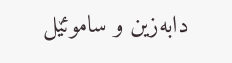دابەزین و ساموئێل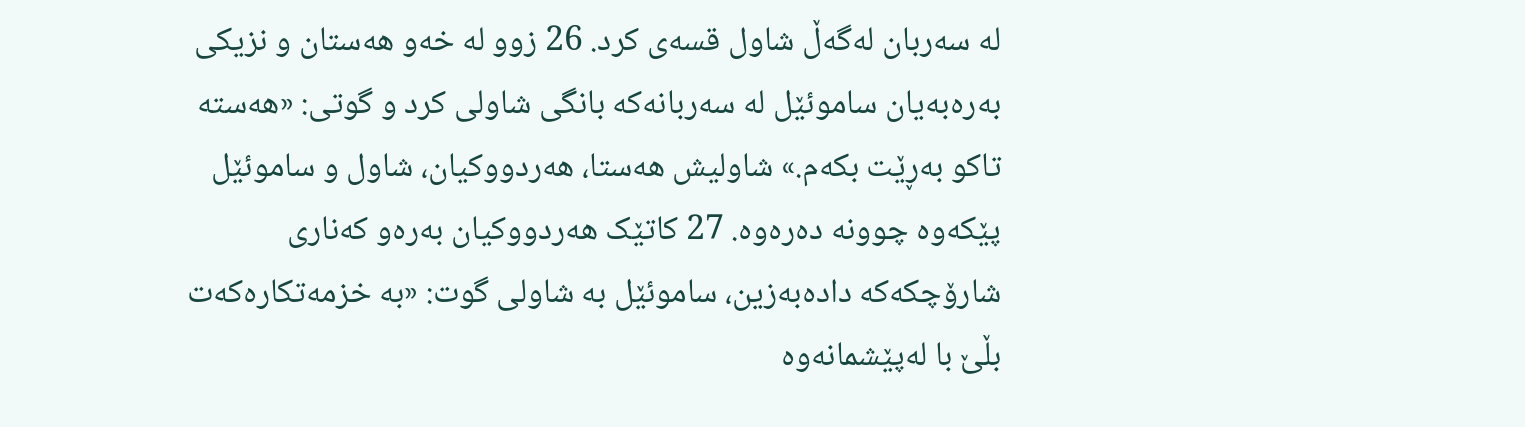لە سەربان لەگەڵ شاول قسەی کرد. 26 زوو لە خەو هەستان و نزیکی بەرەبەیان ساموئێل لە سەربانەکە بانگی شاولی کرد و گوتی: «هەستە تاکو بەڕێت بکەم.» شاولیش هەستا، هەردووکیان، شاول و ساموئێل پێکەوە چوونە دەرەوە. 27 کاتێک هەردووکیان بەرەو کەناری شارۆچکەکە دادەبەزین، ساموئێل بە شاولی گوت: «بە خزمەتکارەکەت بڵێ با لەپێشمانەوە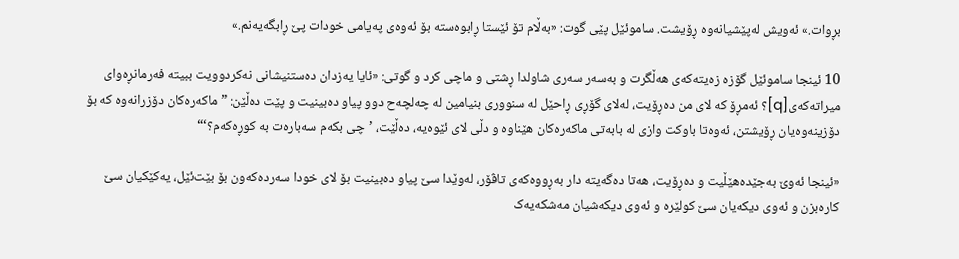بڕوات.» ئەویش لەپێشیانەوە ڕۆیشت. ساموئێل پێی گوت: «بەڵام تۆ ئێستا ڕابوەستە بۆ ئەوەی پەیامی خودات پێ ڕابگەیەنم.»

10 ئینجا ساموئێل گۆزە زەیتەکەی هەڵگرت و بەسەر سەری شاولدا ڕشتی و ماچی کرد و گوتی: «ئایا یەزدان دەستنیشانی نەکردوویت ببیتە فەرمانڕەوای میراتەکەی[q]؟ ئەمڕۆ کە لای من دەڕۆیت، لەلای گۆڕی ڕاحێل لە سنووری بنیامین لە چەلچەح دوو پیاو دەبینیت و پێت دەڵێن: ”ماکەرەکان دۆزرانەوە کە بۆ دۆزینەوەیان ڕۆیشتن، ئەوەتا باوکت وازی لە بابەتی ماکەرەکان هێناوە و دڵی لای ئێوەیە، دەڵێت، ’چی بکەم سەبارەت بە کوڕەکەم؟‘“

«ئینجا ئەوێ بەجێدەهێڵیت و دەڕۆیت، هەتا دەگەیتە دار بەڕووەکەی تاڤۆر، لەوێدا سێ پیاو دەبینیت بۆ لای خودا سەردەکەون بۆ بێت‌ئێل، یەکێکیان سێ کارەبزن و ئەوی دیکەیان سێ کولێرە و ئەوی دیکەشیان مەشکەیەک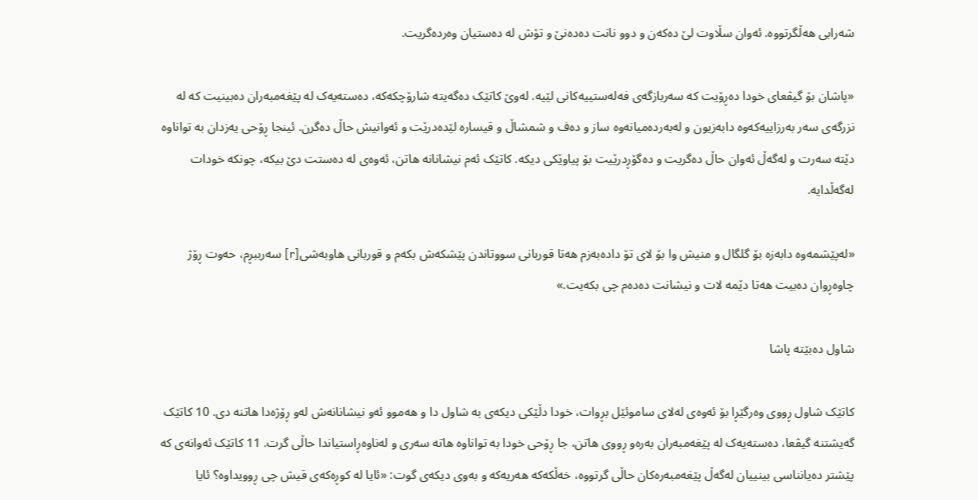شەرابی هەڵگرتووە. ئەوان سڵاوت لێ دەکەن و دوو نانت دەدەنێ و تۆش لە دەستیان وەردەگریت.

«پاشان بۆ گیڤعای خودا دەڕۆیت کە سەربازگەی فەلەستییەکانی لێیە. لەوێ کاتێک دەگەیتە شارۆچکەکە، دەستەیەک لە پێغەمبەران دەبینیت کە لە نزرگەی سەر بەرزاییەکەوە دابەزیون و لەبەردەمیانەوە ساز و دەف و شمشاڵ و قیسارە لێدەدرێت و ئەوانیش حاڵ دەگرن. ئینجا ڕۆحی یەزدان بە تواناوە دێتە سەرت و لەگەڵ ئەوان حاڵ دەگریت و دەگۆڕدرێیت بۆ پیاوێکی دیکە. کاتێک ئەم نیشانانە هاتن، ئەوەی لە دەستت دێ بیکە، چونکە خودات لەگەڵدایە.

«لەپێشمەوە دابەزە بۆ گلگال و منیش وا بۆ لای تۆ دادەبەزم هەتا قوربانی سووتاندن پێشکەش بکەم و قوربانی هاوبەشی[r] سەرببڕم، حەوت ڕۆژ چاوەڕوان دەبیت هەتا دێمە لات و نیشانت دەدەم چی بکەیت.»

شاول دەبێتە پاشا

کاتێک شاول ڕووی وەرگێڕا بۆ ئەوەی لەلای ساموئێل بڕوات، خودا دڵێکی دیکەی بە شاول دا و هەموو ئەو نیشانانەش لەو ڕۆژەدا هاتنە دی. 10 کاتێک گەیشتنە گیڤعا، دەستەیەک لە پێغەمبەران بەرەو ڕووی هاتن، جا ڕۆحی خودا بە تواناوە هاتە سەری و لەناوەڕاستیاندا حاڵی گرت. 11 کاتێک ئەوانەی کە پێشتر دەیانناسی بینییان لەگەڵ پێغەمبەرەکان حاڵی گرتووە، خەڵکەکە هەریەکە و بەوی دیکەی گوت: «ئایا لە کوڕەکەی قیش چی ڕوویداوە؟ ئایا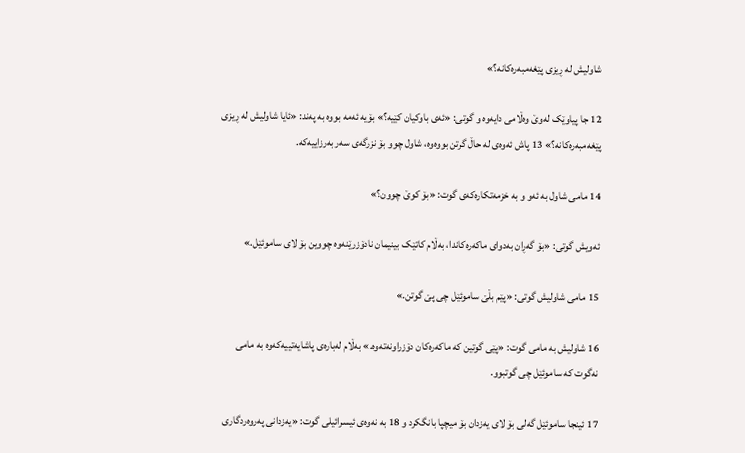شاولیش لە ڕیزی پێغەمبەرەکانە؟»

12 جا پیاوێک لەوێ وەڵامی دایەوە و گوتی: «ئەی باوکیان کێیە؟» بۆیە ئەمە بووە بە پەند: «ئایا شاولیش لە ڕیزی پێغەمبەرەکانە؟» 13 پاش ئەوەی لە حاڵ گرتن بووەوە، شاول چوو بۆ نزرگەی سەر بەرزاییەکە.

14 مامی شاول بە ئەو و بە خزمەتکارەکەی گوت: «بۆ کوێ چوون؟»

ئەویش گوتی: «بۆ گەڕان بەدوای ماکەرەکاندا، بەڵام کاتێک بینیمان نادۆزرێنەوە چووین بۆ لای ساموئێل.»

15 مامی شاولیش گوتی: «پێم بڵێ ساموئێل چی پێ گوتن.»

16 شاولیش بە مامی گوت: «پێی گوتین کە ماکەرەکان دۆزراونەتەوە.» بەڵام لەبارەی پاشایەتییەکەوە بە مامی نەگوت کە ساموئێل چی گوتبوو.

17 ئینجا ساموئێل گەلی بۆ لای یەزدان بۆ میچپا بانگکرد و 18 بە نەوەی ئیسرائیلی گوت: «یەزدانی پەروەردگاری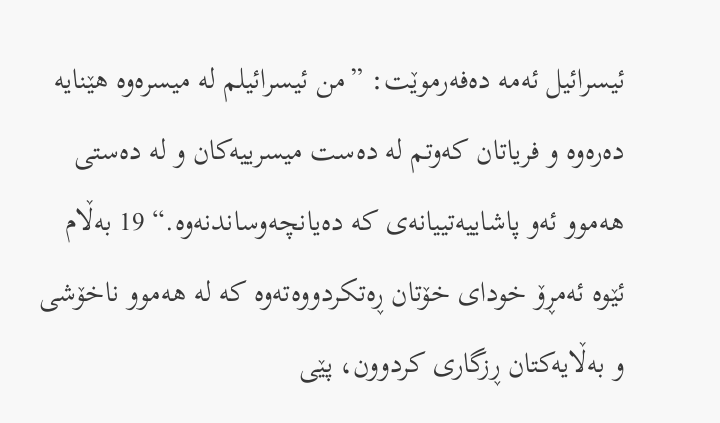ئیسرائیل ئەمە دەفەرموێت: ”من ئیسرائیلم لە میسرەوە هێنایە دەرەوە و فریاتان کەوتم لە دەست میسرییەکان و لە دەستی هەموو ئەو پاشاییەتییانەی کە دەیانچەوساندنەوە.“ 19 بەڵام ئێوە ئەمڕۆ خودای خۆتان ڕەتکردووەتەوە کە لە هەموو ناخۆشی و بەڵایەکتان ڕزگاری کردوون، پێی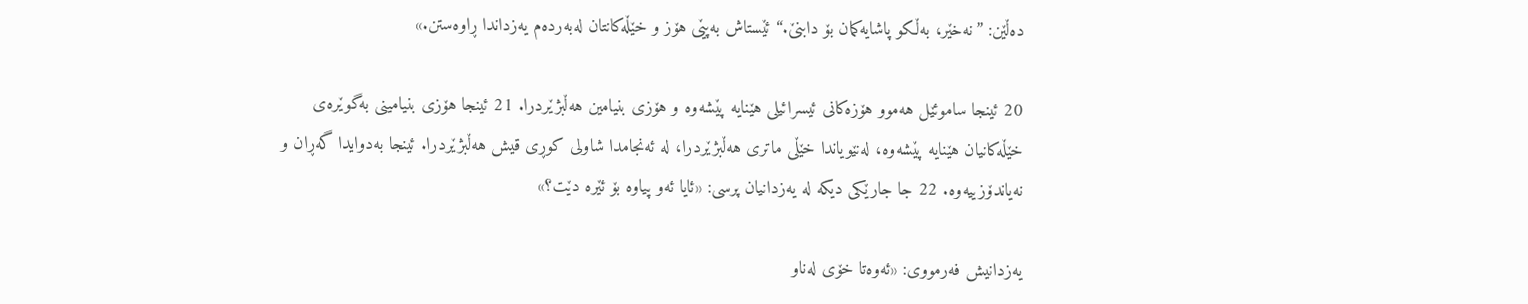دەڵێن: ”نەخێر، بەڵکو پاشایەکمان بۆ دابنێ.“ ئێستاش بەپێی هۆز و خێڵەکانتان لەبەردەم یەزداندا ڕاوەستن.»

20 ئینجا ساموئێل هەموو هۆزەکانی ئیسرائیلی هێنایە پێشەوە و هۆزی بنیامین هەڵبژێردرا. 21 ئینجا هۆزی بنیامینی بەگوێرەی خێڵەکانیان هێنایە پێشەوە، لەنێویاندا خێڵی ماتری هەڵبژێردرا، لە ئەنجامدا شاولی کوڕی قیش هەڵبژێردرا. ئینجا بەدوایدا گەڕان و نەیاندۆزییەوە. 22 جا جارێکی دیکە لە یەزدانیان پرسی: «ئایا ئەو پیاوە بۆ ئێرە دێت؟»

یەزدانیش فەرمووی: «ئەوەتا خۆی لەناو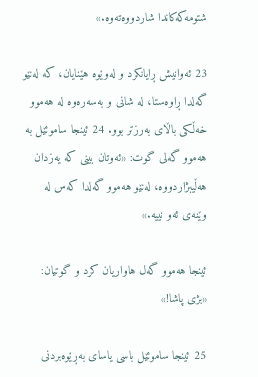شتومەکەکاندا شاردووەتەوە.»

23 ئەوانیش ڕایانکرد و لەوێوە هێنایان، کە لەنێو گەلدا ڕاوەستا، لە شانی و بەسەرەوە لە هەموو خەڵکی باڵای بەرزتر بوو. 24 ئینجا ساموئێل بە هەموو گەلی گوت: «ئەوتان بینی کە یەزدان هەڵیبژاردووە، لەنێو هەموو گەلدا کەس لە وێنەی ئەو نییە.»

ئینجا هەموو گەل هاواریان کرد و گوتیان: «بژی پاشا!»

25 ئینجا ساموئێل باسی یاسای بەڕێوەبردنی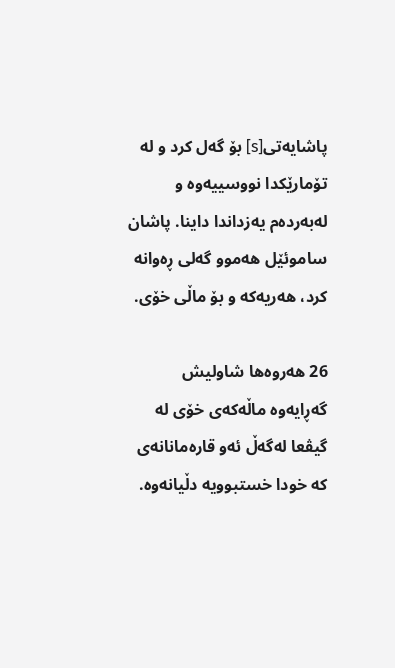پاشایەتی[s] بۆ گەل کرد و لە تۆمارێکدا نووسییەوە و لەبەردەم یەزداندا داینا. پاشان ساموئێل هەموو گەلی ڕەوانە کرد، هەریەکە و بۆ ماڵی خۆی.

26 هەروەها شاولیش گەڕایەوە ماڵەکەی خۆی لە گیڤعا لەگەڵ ئەو قارەمانانەی کە خودا خستبوویە دڵیانەوە.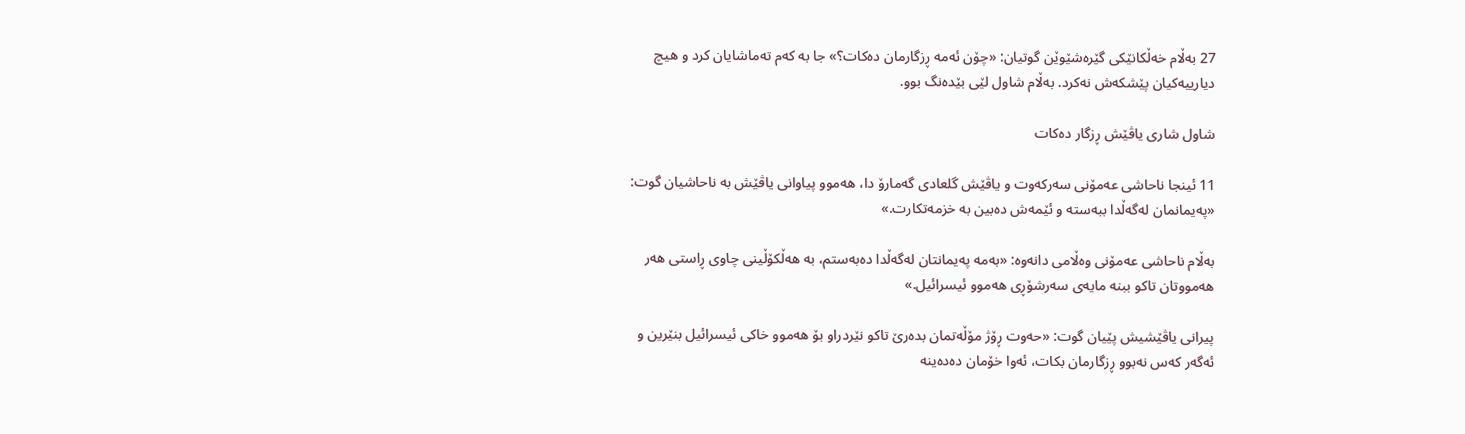27 بەڵام خەڵکانێکی گێرەشێوێن گوتیان: «چۆن ئەمە ڕزگارمان دەکات؟» جا بە کەم تەماشایان کرد و هیچ دیارییەکیان پێشکەش نەکرد. بەڵام شاول لێی بێدەنگ بوو.

شاول شاری یاڤێش ڕزگار دەکات

11 ئینجا ناحاشی عەمۆنی سەرکەوت و یاڤێش گلعادی گەمارۆ دا، هەموو پیاوانی یاڤێش بە ناحاشیان گوت: «پەیمانمان لەگەڵدا ببەستە و ئێمەش دەبین بە خزمەتکارت.»

بەڵام ناحاشی عەمۆنی وەڵامی دانەوە: «بەمە پەیمانتان لەگەڵدا دەبەستم، بە هەڵکۆڵینی چاوی ڕاستی هەر هەمووتان تاکو ببنە مایەی سەرشۆڕی هەموو ئیسرائیل.»

پیرانی یاڤێشیش پێیان گوت: «حەوت ڕۆژ مۆڵەتمان بدەرێ تاکو نێردراو بۆ هەموو خاکی ئیسرائیل بنێرین و ئەگەر کەس نەبوو ڕزگارمان بکات، ئەوا خۆمان دەدەینە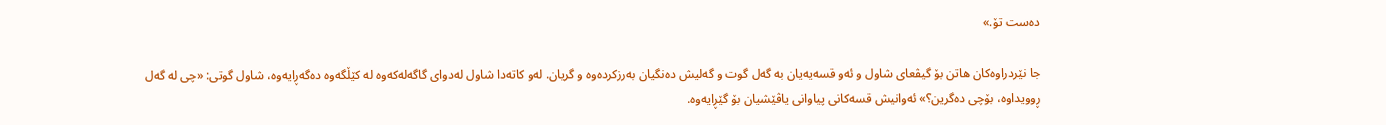دەست تۆ.»

جا نێردراوەکان هاتن بۆ گیڤعای شاول و ئەو قسەیەیان بە گەل گوت و گەلیش دەنگیان بەرزکردەوە و گریان. لەو کاتەدا شاول لەدوای گاگەلەکەوە لە کێڵگەوە دەگەڕایەوە، شاول گوتی: «چی لە گەل ڕوویداوە، بۆچی دەگرین؟» ئەوانیش قسەکانی پیاوانی یاڤێشیان بۆ گێڕایەوە.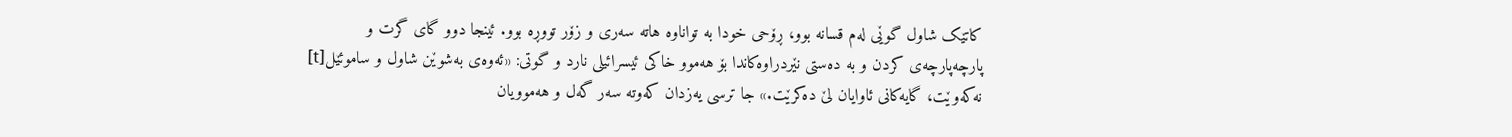کاتێک شاول گوێی لەم قسانە بوو، ڕۆحی خودا بە تواناوە هاتە سەری و زۆر تووڕە بوو. ئینجا دوو گای گرت و پارچەپارچەی کردن و بە دەستی نێردراوەکاندا بۆ هەموو خاکی ئیسرائیلی نارد و گوتی: «ئەوەی بەشوێن شاول و ساموئێل[t] نەکەوێت، گایەکانی ئاوایان لێ دەکرێت.» جا ترسی یەزدان کەوتە سەر گەل و هەموویان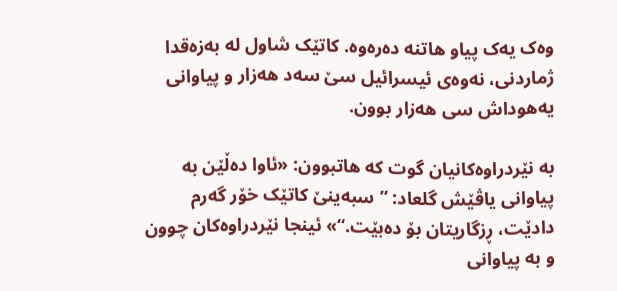وەک یەک پیاو هاتنە دەرەوە. کاتێک شاول لە بەزەقدا ژماردنی، نەوەی ئیسرائیل سێ سەد هەزار و پیاوانی یەهوداش سی هەزار بوون.

بە نێردراوەکانیان گوت کە هاتبوون: «ئاوا دەڵێن بە پیاوانی یاڤێش گلعاد: ”سبەینێ کاتێک خۆر گەرم دادێت، ڕزگاریتان بۆ دەبێت.“» ئینجا نێردراوەکان چوون و بە پیاوانی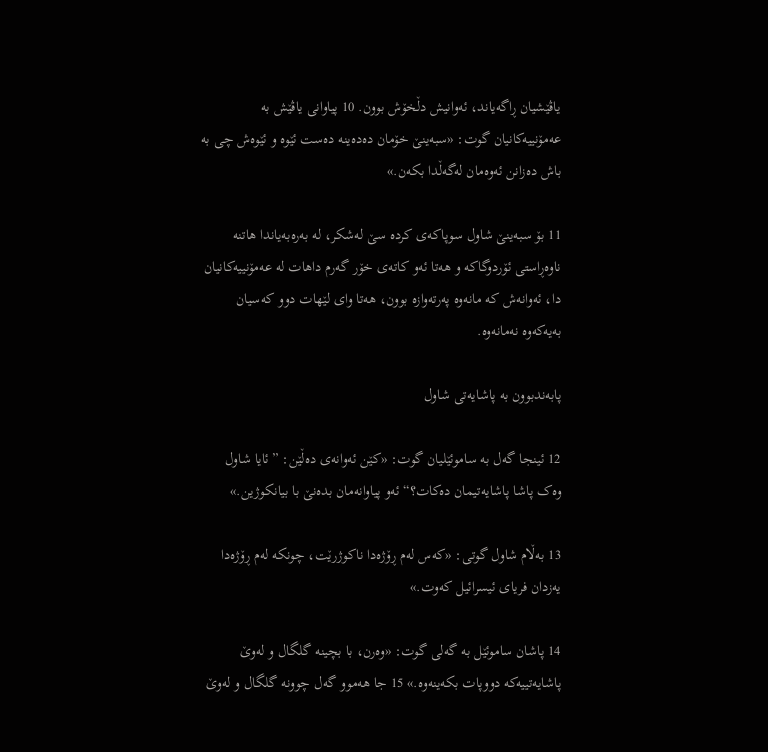یاڤێشیان ڕاگەیاند، ئەوانیش دڵخۆش بوون. 10 پیاوانی یاڤێش بە عەمۆنییەکانیان گوت: «سبەینێ خۆمان دەدەینە دەست ئێوە و ئێوەش چی بە باش دەزانن ئەوەمان لەگەڵدا بکەن.»

11 بۆ سبەینێ شاول سوپاکەی کردە سێ لەشکر، لە بەرەبەیاندا هاتنە ناوەڕاستی ئۆردوگاکە و هەتا ئەو کاتەی خۆر گەرم داهات لە عەمۆنییەکانیان دا، ئەوانەش کە مانەوە پەرتەوازە بوون، هەتا وای لێهات دوو کەسیان بەیەکەوە نەمانەوە.

پابەندبوون بە پاشایەتی شاول

12 ئینجا گەل بە ساموئێلیان گوت: «کێن ئەوانەی دەڵێن: ”ئایا شاول وەک پاشا پاشایەتیمان دەکات؟“ ئەو پیاوانەمان بدەنێ با بیانکوژین.»

13 بەڵام شاول گوتی: «کەس لەم ڕۆژەدا ناکوژرێت، چونکە لەم ڕۆژەدا یەزدان فریای ئیسرائیل کەوت.»

14 پاشان ساموئێل بە گەلی گوت: «وەرن، با بچینە گلگال و لەوێ پاشایەتییەکە دووپات بکەینەوە.» 15 جا هەموو گەل چوونە گلگال و لەوێ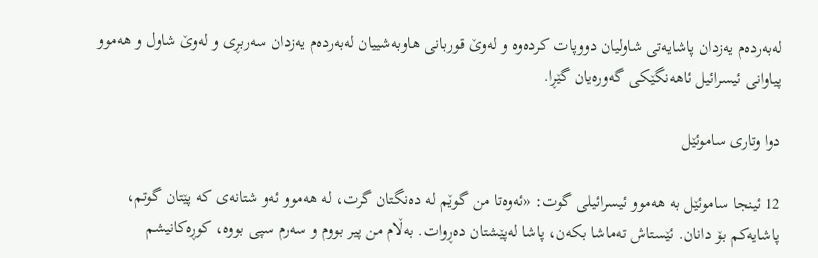لەبەردەم یەزدان پاشایەتی شاولیان دووپات کردەوە و لەوێ قوربانی هاوبەشییان لەبەردەم یەزدان سەربڕی و لەوێ شاول و هەموو پیاوانی ئیسرائیل ئاهەنگێکی گەورەیان گێڕا.

دوا وتاری ساموئێل

12 ئینجا ساموئێل بە هەموو ئیسرائیلی گوت: «ئەوەتا من گوێم لە دەنگتان گرت، لە هەموو ئەو شتانەی کە پێتان گوتم، پاشایەکم بۆ دانان. ئێستاش تەماشا بکەن، پاشا لەپێشتان دەڕوات. بەڵام من پیر بووم و سەرم سپی بووە، کوڕەکانیشم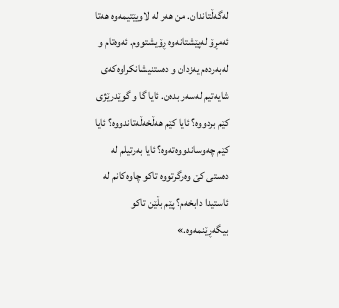لەگەڵتاندان. من هەر لە لاویێتیمەوە هەتا ئەمڕۆ لەپێشتانەوە ڕۆیشتووم. ئەوەتام و لەبەردەم یەزدان و دەستنیشانکراوەکەی شایەتیم لەسەر بدەن. ئایا گا و گوێدرێژی کێم بردووە؟ ئایا کێم هەڵخەڵەتاندووە؟ ئایا کێم چەوساندووەتەوە؟ ئایا بەرتیلم لە دەستی کێ وەرگرتووە تاکو چاوەکانم لە ئاستیدا دابخەم؟ پێم بڵێن تاکو بیگەڕێنمەوە.»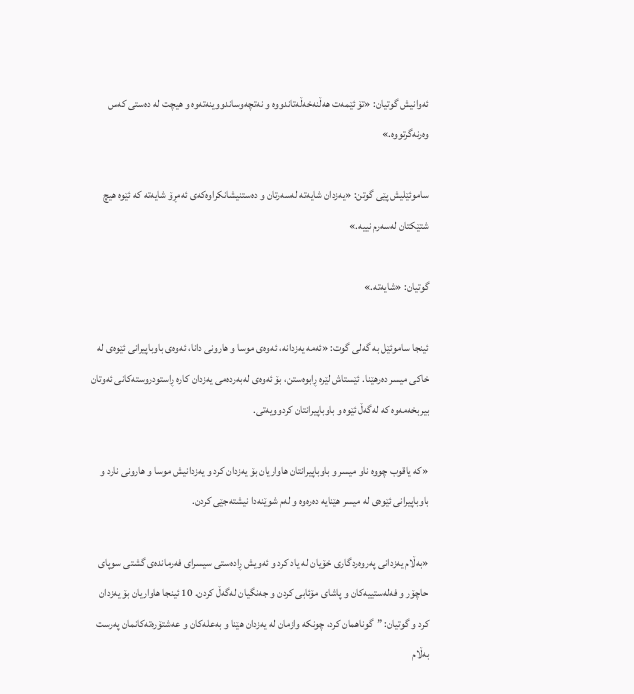ئەوانیش گوتیان: «تۆ ئێمەت هەڵنەخەڵەتاندووە و نەتچەوساندووینەتەوە و هیچت لە دەستی کەس وەرنەگرتووە.»

ساموئێلیش پێی گوتن: «یەزدان شایەتە لەسەرتان و دەستنیشانکراوەکەی ئەمڕۆ شایەتە کە ئێوە هیچ شتێکتان لەسەرم نییە.»

گوتیان: «شایەتە.»

ئینجا ساموئێل بە گەلی گوت: «ئەمە یەزدانە، ئەوەی موسا و هارونی دانا، ئەوەی باوباپیرانی ئێوەی لە خاکی میسر دەرهێنا. ئێستاش لێرە ڕابوەستن، بۆ ئەوەی لەبەردەمی یەزدان کارە ڕاستودروستەکانی ئەوتان بیربخەمەوە کە لەگەڵ ئێوە و باوباپیرانتان کردوویەتی.

«کە یاقوب چووە ناو میسر و باوباپیرانتان هاواریان بۆ یەزدان کرد و یەزدانیش موسا و هارونی نارد و باوباپیرانی ئێوەی لە میسر هێنایە دەرەوە و لەم شوێنەدا نیشتەجێی کردن.

«بەڵام یەزدانی پەروەردگاری خۆیان لە یاد کرد و ئەویش ڕادەستی سیسرای فەرماندەی گشتی سوپای حاچۆر و فەلەستییەکان و پاشای مۆئابی کردن و جەنگیان لەگەڵ کردن. 10 ئینجا هاواریان بۆ یەزدان کرد و گوتیان: ”گوناهمان کرد، چونکە وازمان لە یەزدان هێنا و بەعلەکان و عەشتۆرەتەکانمان پەرست بەڵام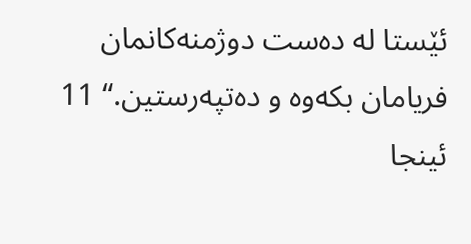ئێستا لە دەست دوژمنەکانمان فریامان بکەوە و دەتپەرستین.“ 11 ئینجا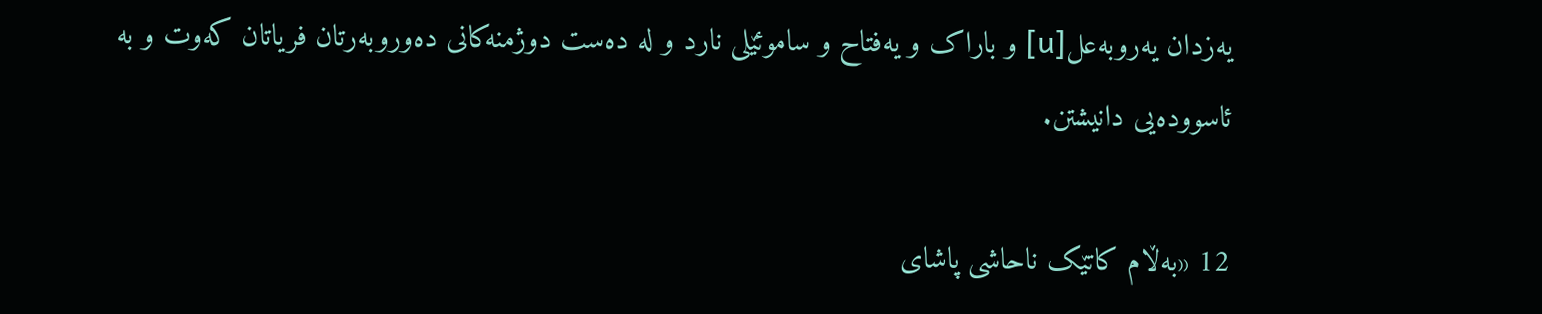یەزدان یەروبەعل[u] و باراک و یەفتاح و ساموئێلی نارد و لە دەست دوژمنەکانی دەوروبەرتان فریاتان کەوت و بە ئاسوودەیی دانیشتن.

12 «بەڵام کاتێک ناحاشی پاشای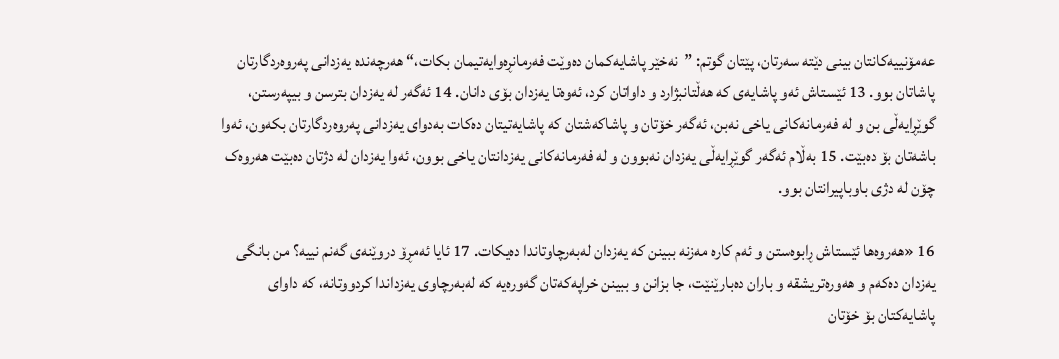عەمۆنییەکانتان بینی دێتە سەرتان، پێتان گوتم: ”نەخێر پاشایەکمان دەوێت فەرمانڕەوایەتیمان بکات،“ هەرچەندە یەزدانی پەروەردگارتان پاشاتان بوو. 13 ئێستاش ئەو پاشایەی کە هەڵتانبژارد و داواتان کرد، ئەوەتا یەزدان بۆی دانان. 14 ئەگەر لە یەزدان بترسن و بیپەرستن، گوێڕایەڵی بن و لە فەرمانەکانی یاخی نەبن، ئەگەر خۆتان و پاشاکەشتان کە پاشایەتیتان دەکات بەدوای یەزدانی پەروەردگارتان بکەون، ئەوا باشەتان بۆ دەبێت. 15 بەڵام ئەگەر گوێڕایەڵی یەزدان نەبوون و لە فەرمانەکانی یەزدانتان یاخی بوون، ئەوا یەزدان لە دژتان دەبێت هەروەک چۆن لە دژی باوباپیرانتان بوو.

16 «هەروەها ئێستاش ڕابوەستن و ئەم کارە مەزنە ببینن کە یەزدان لەبەرچاوتاندا دەیکات. 17 ئایا ئەمڕۆ دروێنەی گەنم نییە؟ من بانگی یەزدان دەکەم و هەورەتریشقە و باران دەبارێنێت، جا بزانن و ببینن خراپەکەتان گەورەیە کە لەبەرچاوی یەزداندا کردووتانە، کە داوای پاشایەکتان بۆ خۆتان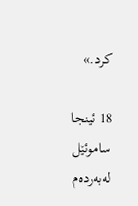کرد.»

18 ئینجا ساموئێل لەبەردەم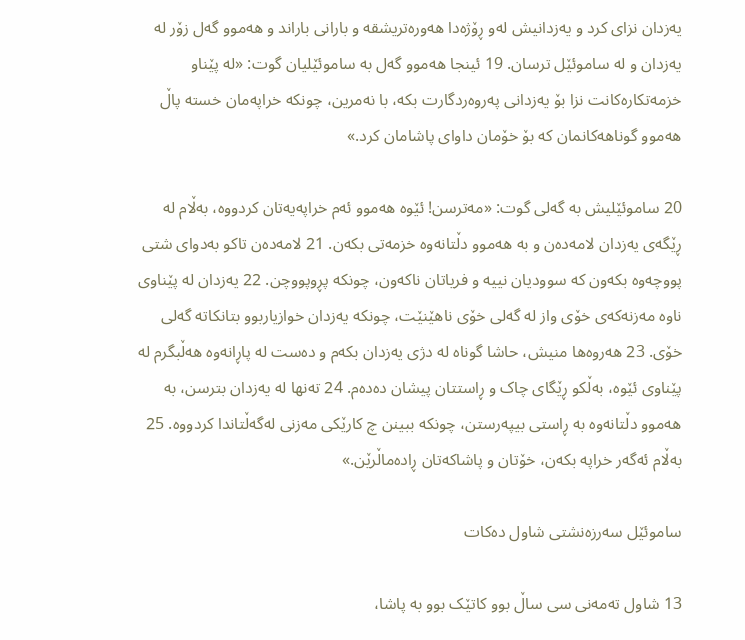یەزدان نزای کرد و یەزدانیش لەو ڕۆژەدا هەورەتریشقە و بارانی باراند و هەموو گەل زۆر لە یەزدان و لە ساموئێل ترسان. 19 ئینجا هەموو گەل بە ساموئێلیان گوت: «لە پێناو خزمەتکارەکانت نزا بۆ یەزدانی پەروەردگارت بکە، با نەمرین، چونکە خراپەمان خستە پاڵ هەموو گوناهەکانمان کە بۆ خۆمان داوای پاشامان کرد.»

20 ساموئێلیش بە گەلی گوت: «مەترسن! ئێوە هەموو ئەم خراپەیەتان کردووە، بەڵام لە ڕێگەی یەزدان لامەدەن و بە هەموو دڵتانەوە خزمەتی بکەن. 21 لامەدەن تاکو بەدوای شتی پووچەوە بکەون کە سوودیان نییە و فریاتان ناکەون، چونکە پڕوپووچن. 22 یەزدان لە پێناوی ناوە مەزنەکەی خۆی واز لە گەلی خۆی ناهێنێت، چونکە یەزدان خوازیاربوو بتانکاتە گەلی خۆی. 23 هەروەها منیش، حاشا گوناه لە دژی یەزدان بکەم و دەست لە پاڕانەوە هەڵبگرم لە پێناوی ئێوە، بەڵکو ڕێگای چاک و ڕاستتان پیشان دەدەم. 24 تەنها لە یەزدان بترسن، بە هەموو دڵتانەوە بە ڕاستی بیپەرستن، چونکە ببینن چ کارێکی مەزنی لەگەڵتاندا کردووە. 25 بەڵام ئەگەر خراپە بکەن، خۆتان و پاشاکەتان ڕادەماڵرێن.»

ساموئێل سەرزەنشتی شاول دەکات

13 شاول تەمەنی سی ساڵ بوو کاتێک بوو بە پاشا،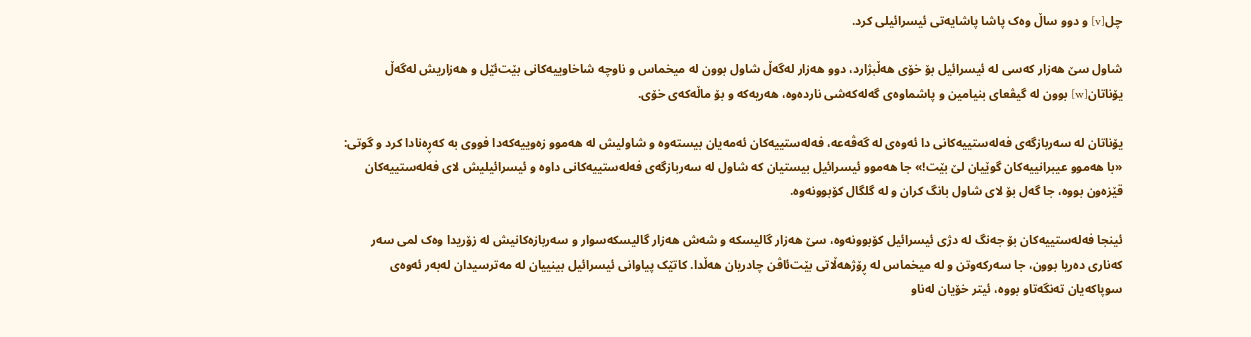چل[v] و دوو ساڵ وەک پاشا پاشایەتی ئیسرائیلی کرد.

شاول سێ هەزار کەسی لە ئیسرائیل بۆ خۆی هەڵبژارد، دوو هەزار لەگەڵ شاول بوون لە میخماس و ناوچە شاخاوییەکانی بێت‌ئێل و هەزاریش لەگەڵ یۆناتان[w] بوون لە گیڤعای بنیامین و پاشماوەی گەلەکەشی ناردەوە، هەریەکە و بۆ ماڵەکەی خۆی.

یۆناتان لە سەربازگەی فەلەستییەکانی دا ئەوەی لە گەڤەعە، فەلەستییەکان ئەمەیان بیستەوە و شاولیش لە هەموو زەوییەکەدا فووی بە کەڕەنادا کرد و گوتی: «با هەموو عیبرانییەکان گوێیان لێ بێت!» جا هەموو ئیسرائیل بیستیان کە شاول لە سەربازگەی فەلەستییەکانی داوە و ئیسرائیلیش لای فەلەستییەکان قێزەون بووە، جا گەل بۆ لای شاول بانگ کران و لە گلگال کۆبوونەوە.

ئینجا فەلەستییەکان بۆ جەنگ لە دژی ئیسرائیل کۆبوونەوە، سێ هەزار گالیسکە و شەش هەزار گالیسکەسوار و سەربازەکانیش لە زۆریدا وەک لمی سەر کەناری دەریا بوون، جا سەرکەوتن و لە میخماس لە ڕۆژهەڵاتی بێت‌ئاڤن چادریان هەڵدا. کاتێک پیاوانی ئیسرائیل بینییان لە مەترسیدان لەبەر ئەوەی سوپاکەیان تەنگەتاو بووە، ئیتر خۆیان لەناو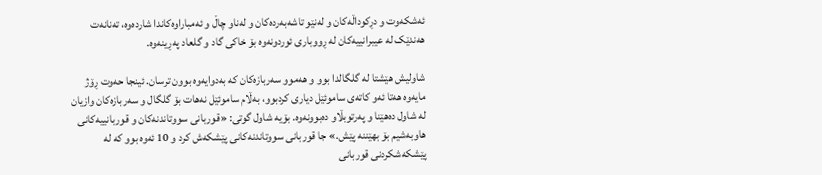ئەشکەوت و دڕکوداڵەکان و لەنێو تاشەبەردەکان و لەناو چاڵ و ئەمباراوەکاندا شاردەوە، تەنانەت هەندێک لە عیبرانییەکان لە ڕووباری ئوردونەوە بۆ خاکی گاد و گلعاد پەڕینەوە.

شاولیش هێشتا لە گلگالدا بوو و هەموو سەربازەکان کە بەدوایەوە بوون ترسان. ئینجا حەوت ڕۆژ مایەوە هەتا ئەو کاتەی ساموئێل دیاری کردبوو، بەڵام ساموئێل نەهات بۆ گلگال و سەربازەکان وازیان لە شاول دەهێنا و پەرتوبڵاو دەبوونەوە. بۆیە شاول گوتی: «قوربانی سووتاندنەکان و قوربانییەکانی هاوبەشیم بۆ بهێننە پێش.» جا قوربانی سووتاندنەکانی پێشکەش کرد و 10 ئەوە بوو کە لە پێشکەشکردنی قوربانی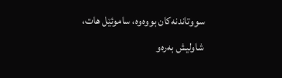سووتاندنەکان بووەوە، ساموئێل هات، شاولیش بەرەو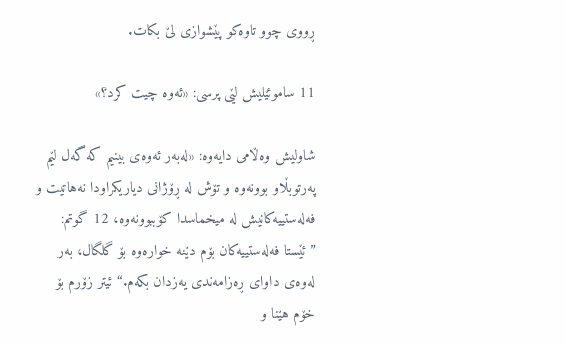ڕووی چوو تاوەکو پێشوازی لێ بکات.

11 ساموئێلیش لێی پرسی: «ئەوە چیت کرد؟»

شاولیش وەڵامی دایەوە: «لەبەر ئەوەی بینیم کە گەل لێم پەرتوبڵاو بوونەوە و تۆش لە ڕۆژانی دیاریکراودا نەهاتیت و فەلەستییەکانیش لە میخماسدا کۆببوونەوە، 12 گوتم: ”ئێستا فەلەستییەکان بۆم دێنە خوارەوە بۆ گلگال، بەر لەوەی داوای ڕەزامەندی یەزدان بکەم.“ ئیتر زۆرم بۆ خۆم هێنا و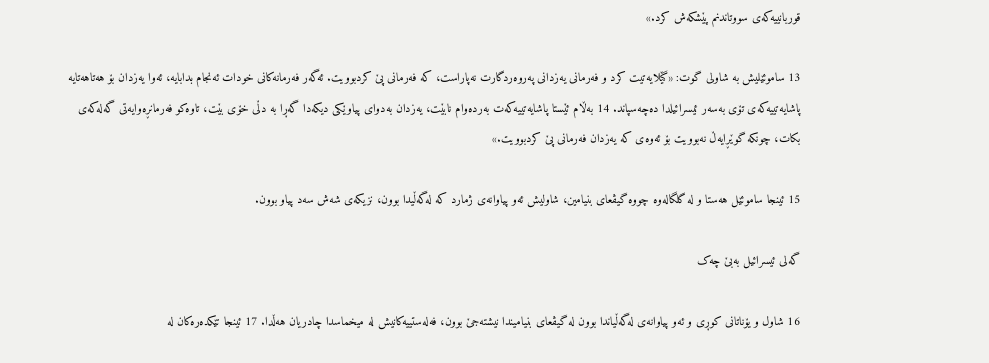قوربانییەکەی سووتاندنم پێشکەش کرد.»

13 ساموئێلیش بە شاولی گوت: «گێلایەتیت کرد و فەرمانی یەزدانی پەروەردگارت نەپاراست، کە فەرمانی پێ کردبوویت. ئەگەر فەرمانەکانی خودات ئەنجام بدابایە، ئەوا یەزدان بۆ هەتاهەتایە پاشایەتییەکەی تۆی بەسەر ئیسرائیلدا دەچەسپاند. 14 بەڵام ئێستا پاشایەتییەکەت بەردەوام نابێت، یەزدان بەدوای پیاوێکی دیکەدا گەڕا بە دڵی خۆی بێت، تاوەکو فەرمانڕەوایەتی گەلەکەی بکات، چونکە گوێڕایەڵ نەبوویت بۆ ئەوەی کە یەزدان فەرمانی پێ کردبوویت.»

15 ئینجا ساموئێل هەستا و لە گلگالەوە چووە گیڤعای بنیامین، شاولیش ئەو پیاوانەی ژمارد کە لەگەڵیدا بوون، نزیکەی شەش سەد پیاو بوون.

گەلی ئیسرائیل بەبێ چەک

16 شاول و یۆناتانی کوڕی و ئەو پیاوانەی لەگەڵیاندا بوون لە گیڤعای بنیامیندا نیشتەجێ بوون، فەلەستییەکانیش لە میخماسدا چادریان هەڵدا. 17 ئینجا تێکدەرەکان لە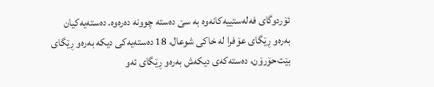ئۆردوگای فەلەستییەکانەوە بە سێ دەستە چوونە دەرەوە. دەستەیەکیان بەرەو ڕێگای عۆفرا لە خاکی شوعال، 18 دەستەیەکی دیکە بەرەو ڕێگای بێت‌حۆرۆن، دەستەکەی دیکەش بەرەو ڕێگای ئەو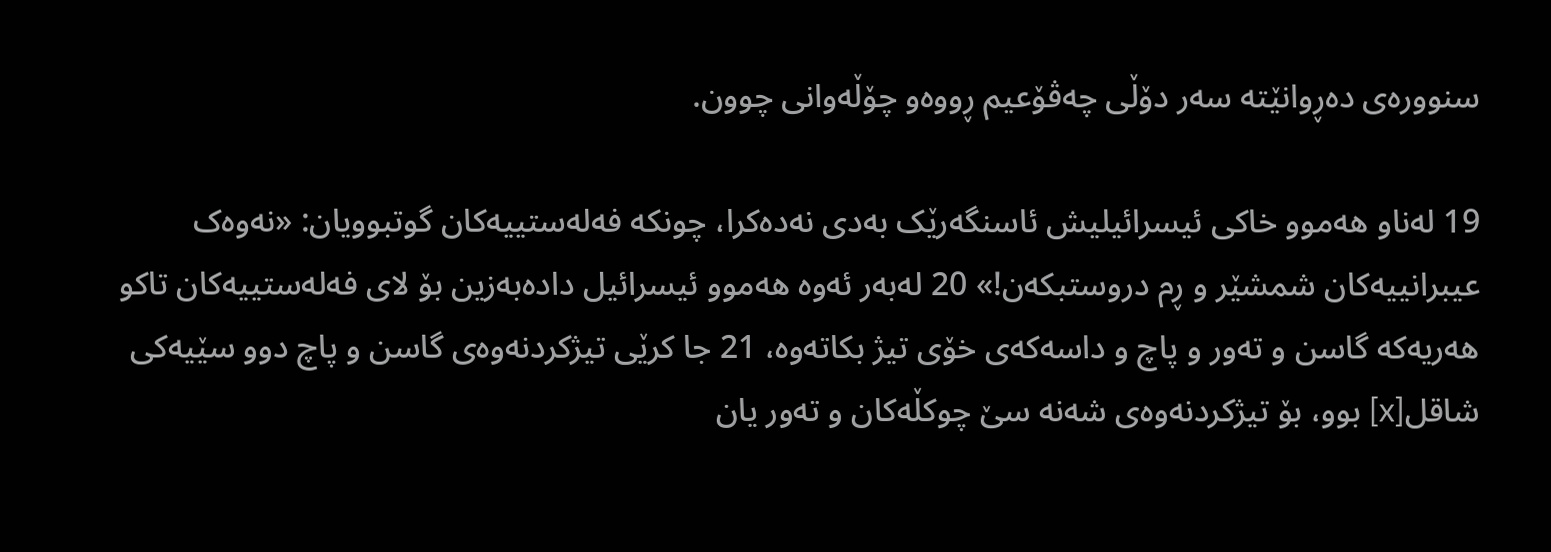سنوورەی دەڕوانێتە سەر دۆڵی چەڤۆعیم ڕووەو چۆڵەوانی چوون.

19 لەناو هەموو خاکی ئیسرائیلیش ئاسنگەرێک بەدی نەدەکرا، چونکە فەلەستییەکان گوتبوویان: «نەوەک عیبرانییەکان شمشێر و ڕم دروستبکەن!» 20 لەبەر ئەوە هەموو ئیسرائیل دادەبەزین بۆ لای فەلەستییەکان تاکو هەریەکە گاسن و تەور و پاچ و داسەکەی خۆی تیژ بکاتەوە، 21 جا کرێی تیژکردنەوەی گاسن و پاچ دوو سێیەکی شاقل[x] بوو، بۆ تیژکردنەوەی شەنە سێ چوکڵەکان و تەور یان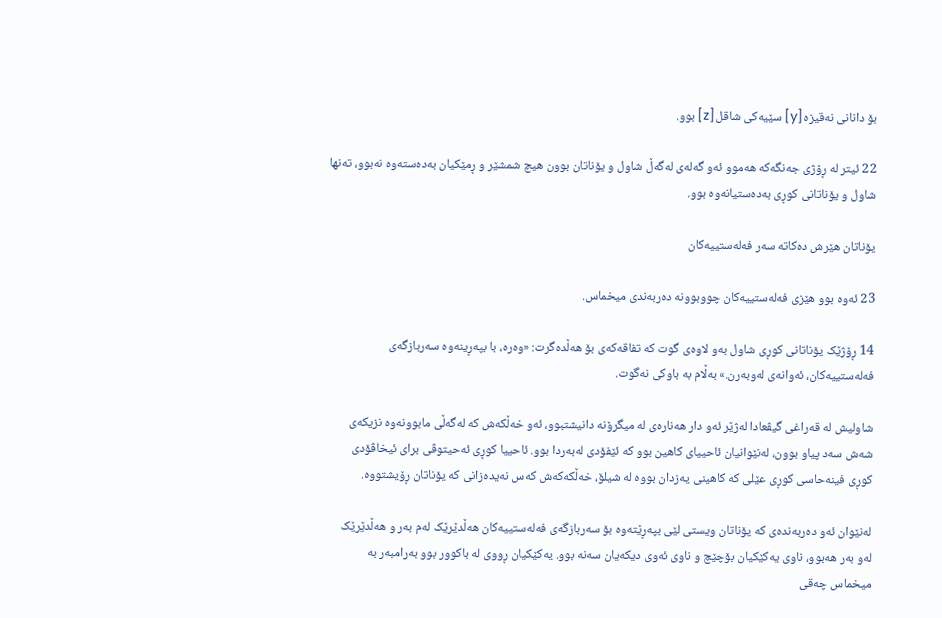بۆ دانانی نەقیزە[y] سێیەکی شاقل[z] بوو.

22 ئیتر لە ڕۆژی جەنگەکە هەموو ئەو گەلەی لەگەڵ شاول و یۆناتان بوون هیچ شمشێر و ڕمێکیان بەدەستەوە نەبوو، تەنها شاول و یۆناتانی کوڕی بەدەستیانەوە بوو.

یۆناتان هێرش دەکاتە سەر فەلەستییەکان

23 ئەوە بوو هێزی فەلەستییەکان چووبوونە دەربەندی میخماس.

14 ڕۆژێک یۆناتانی کوڕی شاول بەو لاوەی گوت کە تفاقەکەی بۆ هەڵدەگرت: «وەرە، با بپەڕینەوە سەربازگەی فەلەستییەکان، ئەوانەی لەوبەرن.» بەڵام بە باوکی نەگوت.

شاولیش لە قەراغی گیڤعادا لەژێر ئەو دار هەنارەی لە میگرۆنە دانیشتبوو، ئەو خەڵکەش کە لەگەڵی مابوونەوە نزیکەی شەش سەد پیاو بوون، لەنێوانیان ئاحییای کاهین بوو کە ئێفۆدی لەبەردا بوو. ئاحییا کوڕی ئەحیتوڤی برای ئیخاڤۆدی کوڕی فینەحاسی کوڕی عێلی کە کاهینی یەزدان بووە لە شیلۆ، خەڵکەکەش کەس نەیدەزانی کە یۆناتان ڕۆیشتووە.

لەنێوان ئەو دەربەندەی کە یۆناتان ویستی لێی بپەڕێتەوە بۆ سەربازگەی فەلەستییەکان هەڵدێرێک لەم بەر و هەڵدێرێک لەو بەر هەبوو، ناوی یەکێکیان بۆچێچ و ناوی ئەوی دیکەیان سەنە بوو. یەکێکیان ڕووی لە باکوور بوو بەرامبەر بە میخماس چەقی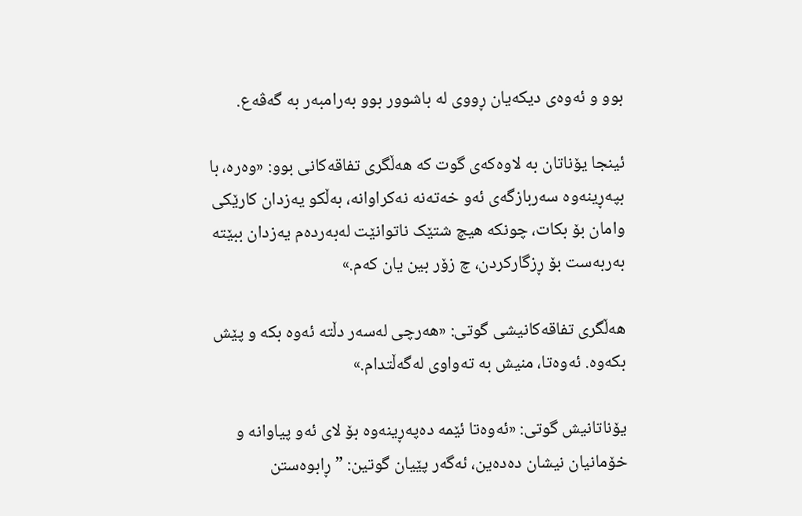بوو و ئەوەی دیکەیان ڕووی لە باشوور بوو بەرامبەر بە گەڤەع.

ئینجا یۆناتان بە لاوەکەی گوت کە هەڵگری تفاقەکانی بوو: «وەرە، با بپەڕینەوە سەربازگەی ئەو خەتەنە نەکراوانە، بەڵکو یەزدان کارێکی وامان بۆ بکات، چونکە هیچ شتێک ناتوانێت لەبەردەم یەزدان ببێتە بەربەست بۆ ڕزگارکردن، چ زۆر بین یان کەم.»

هەڵگری تفاقەکانیشی گوتی: «هەرچی لەسەر دڵتە ئەوە بکە و پێش بکەوە. ئەوەتا، منیش بە تەواوی لەگەڵتدام.»

یۆناتانیش گوتی: «ئەوەتا ئێمە دەپەڕینەوە بۆ لای ئەو پیاوانە و خۆمانیان نیشان دەدەین، ئەگەر پێیان گوتین: ”ڕابوەستن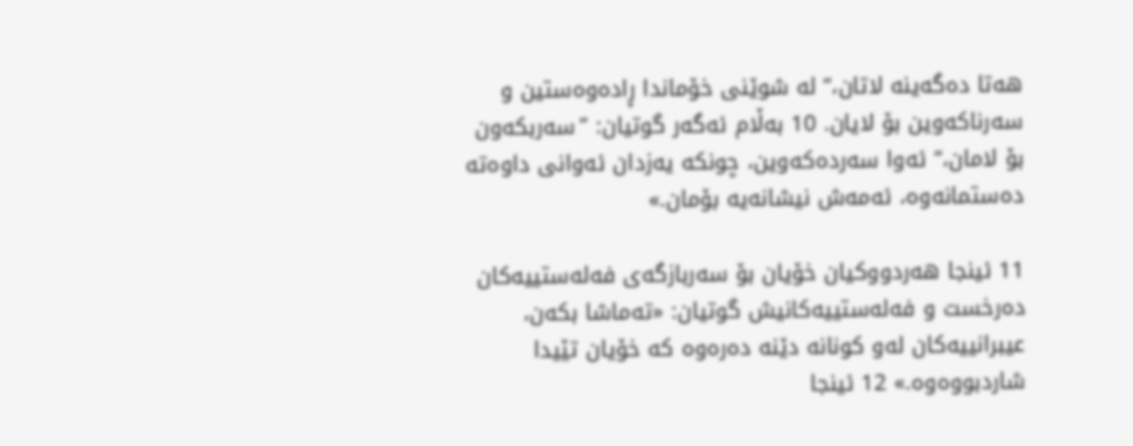هەتا دەگەینە لاتان،“ لە شوێنی خۆماندا ڕادەوەستین و سەرناکەوین بۆ لایان. 10 بەڵام ئەگەر گوتیان: ”سەربکەون بۆ لامان،“ ئەوا سەردەکەوین، چونکە یەزدان ئەوانی داوەتە دەستمانەوە، ئەمەش نیشانەیە بۆمان.»

11 ئینجا هەردووکیان خۆیان بۆ سەربازگەی فەلەستییەکان دەرخست و فەلەستییەکانیش گوتیان: «تەماشا بکەن، عیبرانییەکان لەو کونانە دێنە دەرەوە کە خۆیان تێیدا شاردبووەوە.» 12 ئینجا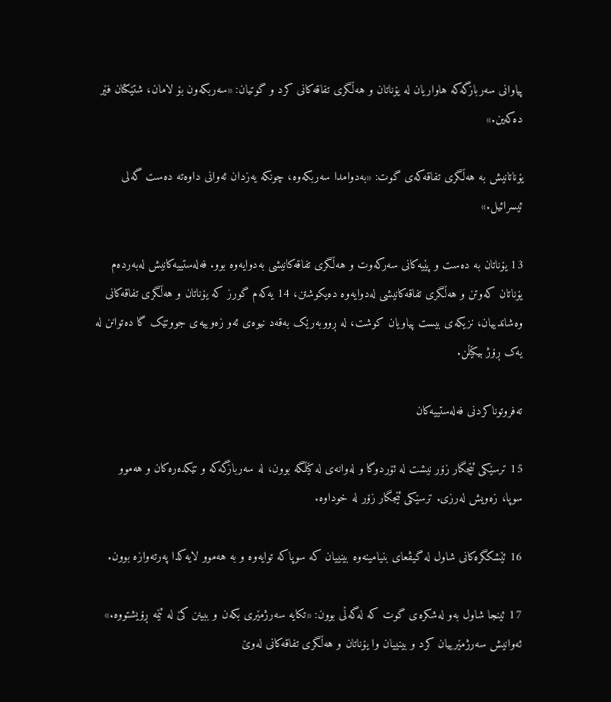پیاوانی سەربازگەکە هاواریان لە یۆناتان و هەڵگری تفاقەکانی کرد و گوتیان: «سەربکەون بۆ لامان، شتێکتان فێر دەکەین.»

یۆناتانیش بە هەڵگری تفاقەکەی گوت: «بەدوامدا سەربکەوە، چونکە یەزدان ئەوانی داوەتە دەست گەلی ئیسرائیل.»

13 یۆناتان بە دەست و پێیەکانی سەرکەوت و هەڵگری تفاقەکانیشی بەدوایەوە بوو. فەلەستییەکانیش لەبەردەم یۆناتان کەوتن و هەڵگری تفاقەکانیشی لەدوایەوە دەیکوشتن، 14 یەکەم گورز کە یۆناتان و هەڵگری تفاقەکانی وەشاندییان، نزیکەی بیست پیاویان کوشت، لە ڕووبەرێک بەقەد نیوەی ئەو زەوییەی جووتێک گا دەتوانن لە یەک ڕۆژ بیکێڵن.

تەفروتوناکردنی فەلەستییەکان

15 ترسێکی ئێجگار زۆر نیشت لە ئۆردوگا و لەوانەی لە کێڵگە بوون، لە سەربازگەکە و تێکدەرەکان و هەموو سوپا، زەویش لەرزی. ترسێکی ئێجگار زۆر لە خوداوە.

16 ئێشکگرەکانی شاول لە گیڤعای بنیامینەوە بینییان کە سوپاکە توایەوە و بە هەموو لایەکدا پەرتەوازە بوون.

17 ئینجا شاول بەو لەشکرەی گوت کە لەگەڵی بوون: «تکایە سەرژمێری بکەن و ببینن کێ لە ئێمە ڕۆیشتووە.» ئەوانیش سەرژمێرییان کرد و بینییان وا یۆناتان و هەڵگری تفاقەکانی لەوێ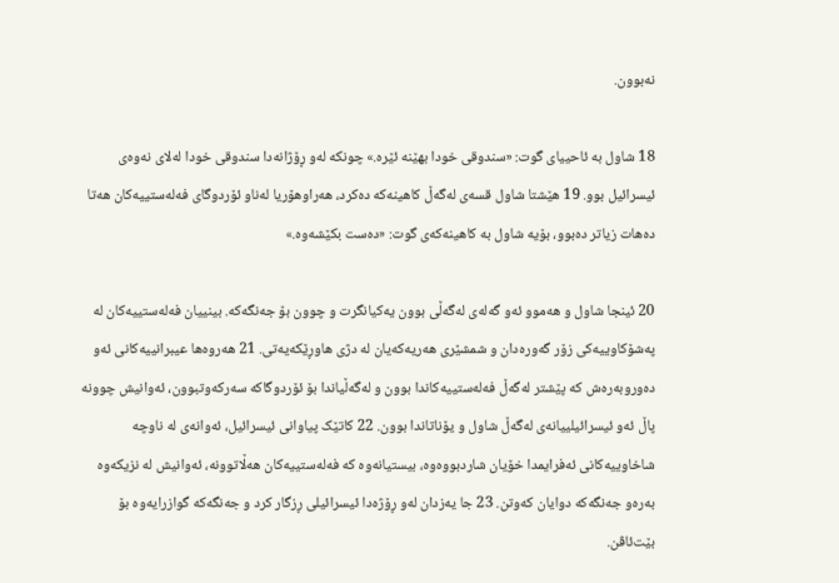نەبوون.

18 شاول بە ئاحییای گوت: «سندوقی خودا بهێنە ئێرە.» چونکە لەو ڕۆژانەدا سندوقی خودا لەلای نەوەی ئیسرائیل بوو. 19 هێشتا شاول قسەی لەگەڵ کاهینەکە دەکرد، هەراوهۆریا لەناو ئۆردوگای فەلەستییەکان هەتا دەهات زیاتر دەبوو، بۆیە شاول بە کاهینەکەی گوت: «دەست بکێشەوە.»

20 ئینجا شاول و هەموو ئەو گەلەی لەگەڵی بوون یەکیانگرت و چوون بۆ جەنگەکە. بینییان فەلەستییەکان لە پەشۆکاوییەکی زۆر گەورەدان و شمشێری هەریەکەیان لە دژی هاوڕێکەیەتی. 21 هەروەها عیبرانییەکانی ئەو دەوروبەرەش کە پێشتر لەگەڵ فەلەستییەکاندا بوون و لەگەڵیاندا بۆ ئۆردوگاکە سەرکەوتبوون، ئەوانیش چوونە پاڵ ئەو ئیسرائیلییانەی لەگەڵ شاول و یۆناتاندا بوون. 22 کاتێک پیاوانی ئیسرائیل، ئەوانەی لە ناوچە شاخاوییەکانی ئەفرایمدا خۆیان شاردبووەوە، بیستیانەوە کە فەلەستییەکان هەڵاتوونە، ئەوانیش لە نزیکەوە بەرەو جەنگەکە دوایان کەوتن. 23 جا یەزدان لەو ڕۆژەدا ئیسرائیلی ڕزگار کرد و جەنگەکە گوازرایەوە بۆ بێت‌ئاڤن.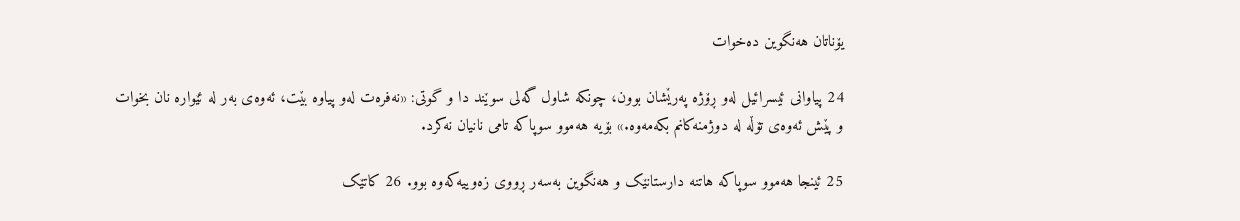یۆناتان هەنگوین دەخوات

24 پیاوانی ئیسرائیل لەو ڕۆژە پەرێشان بوون، چونکە شاول گەلی سوێند دا و گوتی: «نەفرەت لەو پیاوە بێت، ئەوەی بەر لە ئێوارە نان بخوات و پێش ئەوەی تۆڵە لە دوژمنەکانم بکەمەوە.» بۆیە هەموو سوپاکە تامی نانیان نەکرد.

25 ئینجا هەموو سوپاکە هاتنە دارستانێک و هەنگوین بەسەر ڕووی زەوییەکەوە بوو. 26 کاتێک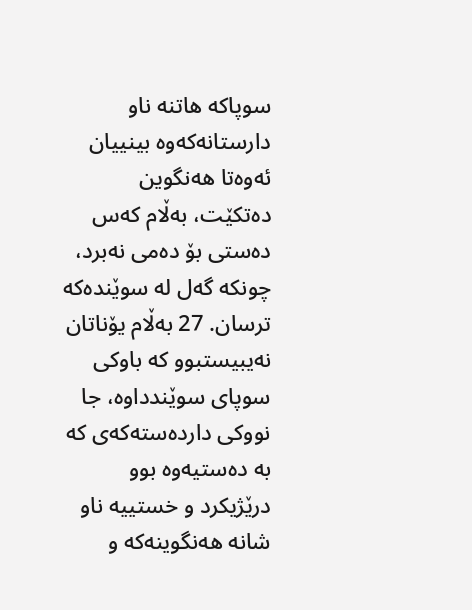سوپاکە هاتنە ناو دارستانەکەوە بینییان ئەوەتا هەنگوین دەتکێت، بەڵام کەس دەستی بۆ دەمی نەبرد، چونکە گەل لە سوێندەکە ترسان. 27 بەڵام یۆناتان نەیبیستبوو کە باوکی سوپای سوێندداوە، جا نووکی داردەستەکەی کە بە دەستیەوە بوو درێژیکرد و خستییە ناو شانە هەنگوینەکە و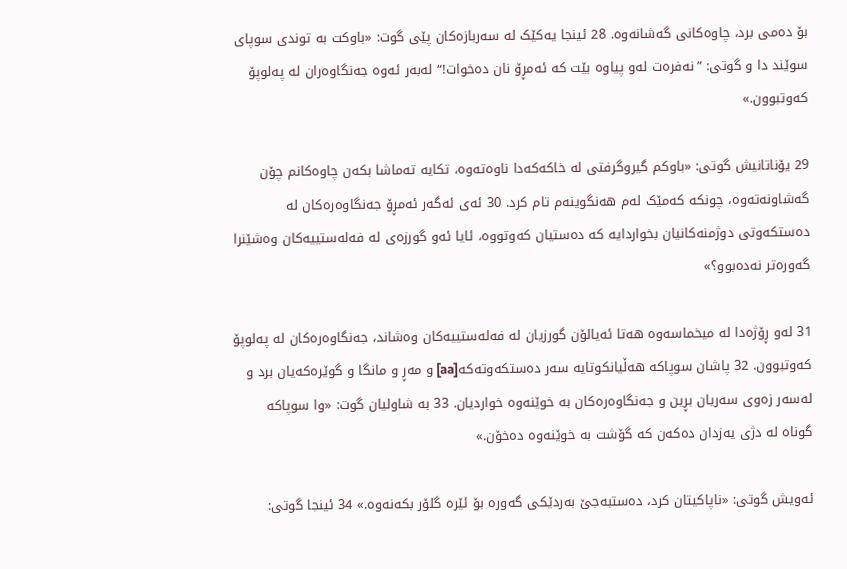بۆ دەمی برد، چاوەکانی گەشانەوە. 28 ئینجا یەکێک لە سەربازەکان پێی گوت: «باوکت بە توندی سوپای سوێند دا و گوتی: ”نەفرەت لەو پیاوە بێت کە ئەمڕۆ نان دەخوات!“ لەبەر ئەوە جەنگاوەران لە پەلوپۆ کەوتبوون.»

29 یۆناتانیش گوتی: «باوکم گیروگرفتی لە خاکەکەدا ناوەتەوە، تکایە تەماشا بکەن چاوەکانم چۆن گەشاونەتەوە، چونکە کەمێک لەم هەنگوینەم تام کرد. 30 ئەی ئەگەر ئەمڕۆ جەنگاوەرەکان لە دەستکەوتی دوژمنەکانیان بخواردایە کە دەستیان کەوتووە، ئایا ئەو گورزەی لە فەلەستییەکان وەشێنرا گەورەتر نەدەبوو؟»

31 لەو ڕۆژەدا لە میخماسەوە هەتا ئەیالۆن گورزیان لە فەلەستییەکان وەشاند، جەنگاوەرەکان لە پەلوپۆ کەوتبوون. 32 پاشان سوپاکە هەڵیانکوتایە سەر دەستکەوتەکە[aa] و مەڕ و مانگا و گوێرەکەیان برد و لەسەر زەوی سەریان بڕین و جەنگاوەرەکان بە خوێنەوە خواردیان. 33 بە شاولیان گوت: «وا سوپاکە گوناه لە دژی یەزدان دەکەن کە گۆشت بە خوێنەوە دەخۆن.»

ئەویش گوتی: «ناپاکیتان کرد، دەستبەجێ بەردێکی گەورە بۆ ئێرە گلۆر بکەنەوە.» 34 ئینجا گوتی: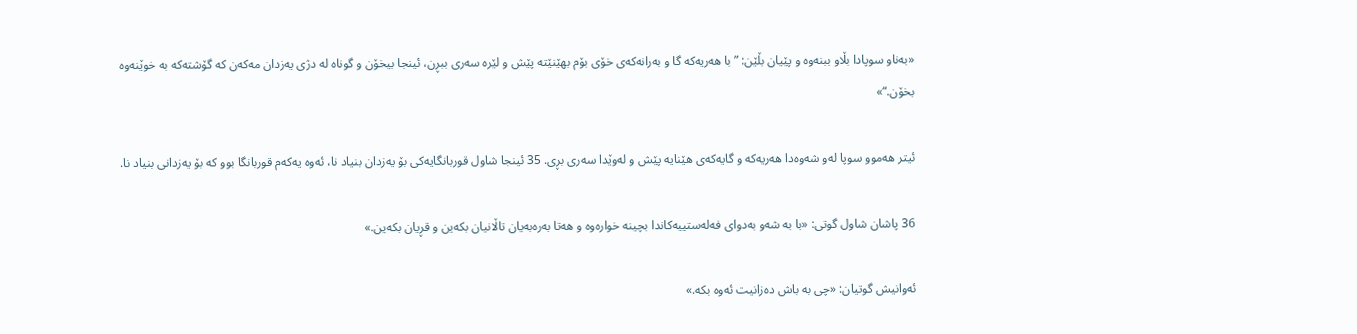«بەناو سوپادا بڵاو ببنەوە و پێیان بڵێن: ”با هەریەکە گا و بەرانەکەی خۆی بۆم بهێنێتە پێش و لێرە سەری ببڕن، ئینجا بیخۆن و گوناه لە دژی یەزدان مەکەن کە گۆشتەکە بە خوێنەوە بخۆن.“»

ئیتر هەموو سوپا لەو شەوەدا هەریەکە و گایەکەی هێنایە پێش و لەوێدا سەری بڕی. 35 ئینجا شاول قوربانگایەکی بۆ یەزدان بنیاد نا، ئەوە یەکەم قوربانگا بوو کە بۆ یەزدانی بنیاد نا.

36 پاشان شاول گوتی: «با بە شەو بەدوای فەلەستییەکاندا بچینە خوارەوە و هەتا بەرەبەیان تاڵانیان بکەین و قڕیان بکەین.»

ئەوانیش گوتیان: «چی بە باش دەزانیت ئەوە بکە.»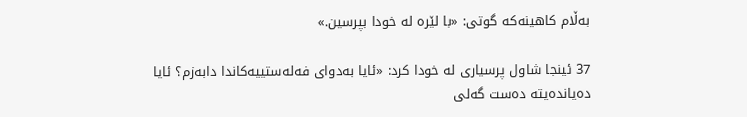بەڵام کاهینەکە گوتی: «با لێرە لە خودا بپرسین.»

37 ئینجا شاول پرسیاری لە خودا کرد: «ئایا بەدوای فەلەستییەکاندا دابەزم؟ ئایا دەیاندەیتە دەست گەلی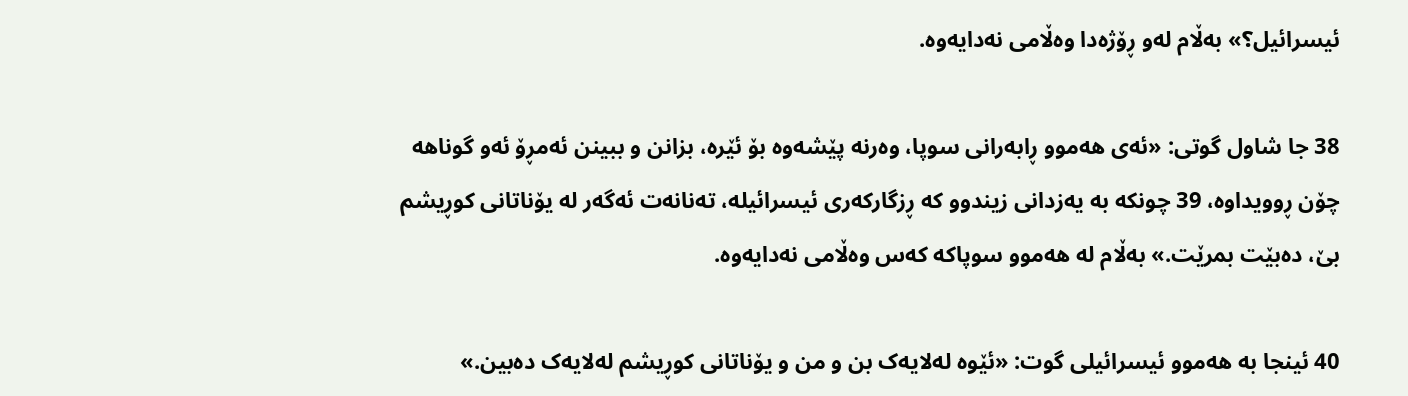ئیسرائیل؟» بەڵام لەو ڕۆژەدا وەڵامی نەدایەوە.

38 جا شاول گوتی: «ئەی هەموو ڕابەرانی سوپا، وەرنە پێشەوە بۆ ئێرە، بزانن و ببینن ئەمڕۆ ئەو گوناهە چۆن ڕوویداوە، 39 چونکە بە یەزدانی زیندوو کە ڕزگارکەری ئیسرائیلە، تەنانەت ئەگەر لە یۆناتانی کوڕیشم بێ، دەبێت بمرێت.» بەڵام لە هەموو سوپاکە کەس وەڵامی نەدایەوە.

40 ئینجا بە هەموو ئیسرائیلی گوت: «ئێوە لەلایەک بن و من و یۆناتانی کوڕیشم لەلایەک دەبین.»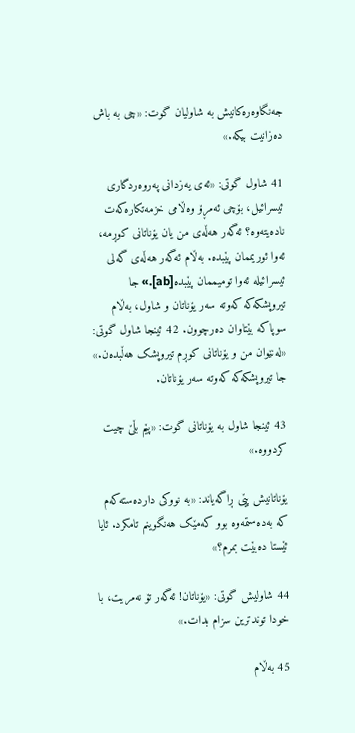جەنگاوەرەکانیش بە شاولیان گوت: «چی بە باش دەزانیت بیکە.»

41 شاول گوتی: «ئەی یەزدانی پەروەردگاری ئیسرائیل، بۆچی ئەمڕۆ وەڵامی خزمەتکارەکەت نادەیتەوە؟ ئەگەر هەڵەی من یان یۆناتانی کوڕمە، ئەوا ئوریممان پێبدە. بەڵام ئەگەر هەڵەی گەلی ئیسرائیلە ئەوا تومیممان پێبدە[ab].» جا تیروپشکەکە کەوتە سەر یۆناتان و شاول، بەڵام سوپاکە بێتاوان دەرچوون. 42 ئینجا شاول گوتی: «لەنێوان من و یۆناتانی کوڕم تیروپشک هەڵبدەن.» جا تیروپشکەکە کەوتە سەر یۆناتان.

43 ئینجا شاول بە یۆناتانی گوت: «پێم بڵێ چیت کردووە.»

یۆناتانیش پێی ڕاگەیاند: «بە نووکی داردەستەکەم کە بەدەستمەوە بوو کەمێک هەنگوینم تامکرد. ئایا ئێستا دەبێت بمرم؟»

44 شاولیش گوتی: «یۆناتان! ئەگەر تۆ نەمریت، با خودا توندترین سزام بدات.»

45 بەڵام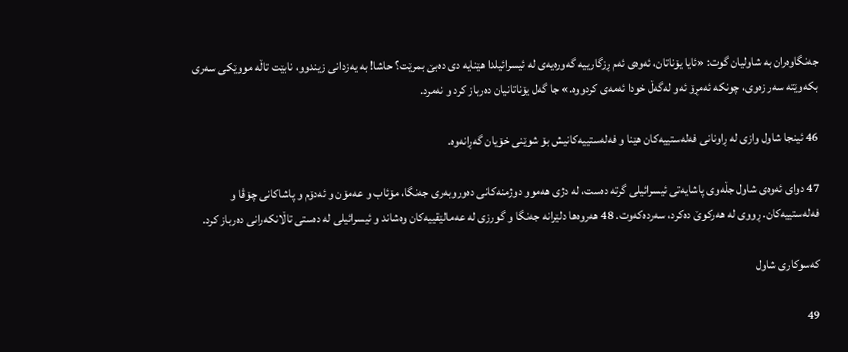جەنگاوەران بە شاولیان گوت: «ئایا یۆناتان، ئەوەی ئەم ڕزگارییە گەورەیەی لە ئیسرائیلدا هێنایە دی دەبێ بمرێت؟ حاشا! بە یەزدانی زیندوو، نابێت تاڵە مووێکی سەری بکەوێتە سەر زەوی، چونکە ئەمڕۆ ئەو لەگەڵ خودا ئەمەی کردووە.» جا گەل یۆناتانیان دەرباز کرد و نەمرد.

46 ئینجا شاول وازی لە ڕاونانی فەلەستییەکان هێنا و فەلەستییەکانیش بۆ شوێنی خۆیان گەڕانەوە.

47 دوای ئەوەی شاول جڵەوی پاشایەتی ئیسرائیلی گرتە دەست، لە دژی هەموو دوژمنەکانی دەوروبەری جەنگا، مۆئاب و عەمۆن و ئەدۆم و پاشاکانی چۆڤا و فەلەستییەکان. ڕووی لە هەرکوێ دەکرد، سەردەکەوت. 48 هەروەها دلێرانە جەنگا و گورزی لە عەمالێقییەکان وەشاند و ئیسرائیلی لە دەستی تاڵانکەرانی دەرباز کرد.

کەسوکاری شاول

49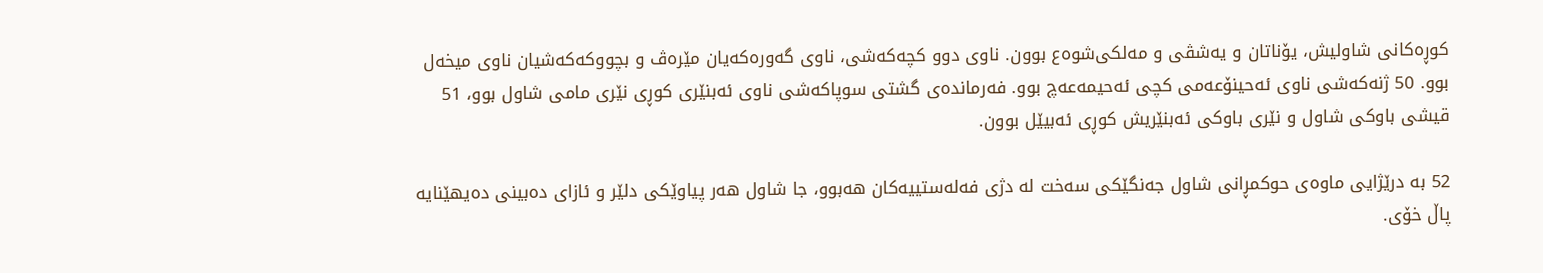کوڕەکانی شاولیش، یۆناتان و یەشڤی و مەلکی‌شوەع بوون. ناوی دوو کچەکەشی، ناوی گەورەکەیان مێرەڤ و بچووکەکەشیان ناوی میخەل بوو. 50 ژنەکەشی ناوی ئەحینۆعەمی کچی ئەحیمەعەچ بوو. فەرماندەی گشتی سوپاکەشی ناوی ئەبنێری کوڕی نێری مامی شاول بوو، 51 قیشی باوکی شاول و نێری باوکی ئەبنێریش کوڕی ئەبیێل بوون.

52 بە درێژایی ماوەی حوکمڕانی شاول جەنگێکی سەخت لە دژی فەلەستییەکان هەبوو، جا شاول هەر پیاوێکی دلێر و ئازای دەبینی دەیهێنایە پاڵ خۆی.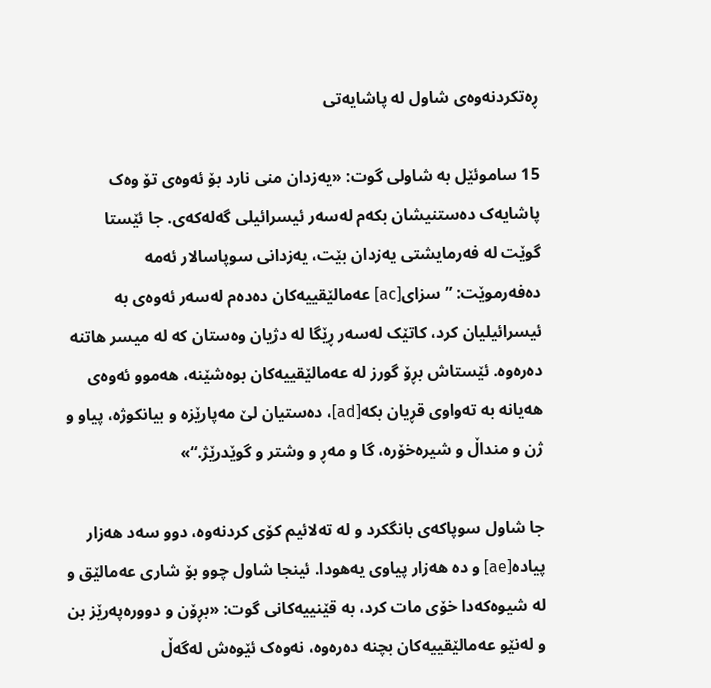ڕەتکردنەوەی شاول لە پاشایەتی

15 ساموئێل بە شاولی گوت: «یەزدان منی نارد بۆ ئەوەی تۆ وەک پاشایەک دەستنیشان بکەم لەسەر ئیسرائیلی گەلەکەی. جا ئێستا گوێت لە فەرمایشتی یەزدان بێت، یەزدانی سوپاسالار ئەمە دەفەرموێت: ”سزای[ac] عەمالێقییەکان دەدەم لەسەر ئەوەی بە ئیسرائیلیان کرد، کاتێک لەسەر ڕێگا لە دژیان وەستان کە لە میسر هاتنە دەرەوە. ئێستاش بڕۆ گورز لە عەمالێقییەکان بوەشێنە، هەموو ئەوەی هەیانە بە تەواوی قڕیان بکە[ad]، دەستیان لێ مەپارێزە و بیانکوژە، پیاو و ژن و منداڵ و شیرەخۆرە، گا و مەڕ و وشتر و گوێدرێژ.“»

جا شاول سوپاکەی بانگکرد و لە تەلائیم کۆی کردنەوە، دوو سەد هەزار پیادە[ae] و دە هەزار پیاوی یەهودا. ئینجا شاول چوو بۆ شاری عەمالێق و لە شیوەکەدا خۆی مات کرد، بە قێنییەکانی گوت: «بڕۆن و دوورەپەرێز بن و لەنێو عەمالێقییەکان بچنە دەرەوە، نەوەک ئێوەش لەگەڵ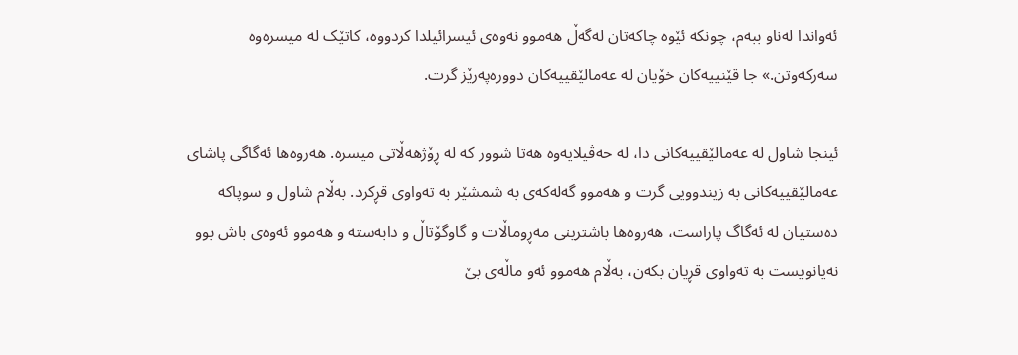ئەواندا لەناو ببەم، چونکە ئێوە چاکەتان لەگەڵ هەموو نەوەی ئیسرائیلدا کردووە، کاتێک لە میسرەوە سەرکەوتن.» جا قێنییەکان خۆیان لە عەمالێقییەکان دوورەپەرێز گرت.

ئینجا شاول لە عەمالێقییەکانی دا، لە حەڤیلایەوە هەتا شوور کە لە ڕۆژهەڵاتی میسرە. هەروەها ئەگاگی پاشای عەمالێقییەکانی بە زیندوویی گرت و هەموو گەلەکەی بە شمشێر بە تەواوی قڕکرد. بەڵام شاول و سوپاکە دەستیان لە ئەگاگ پاراست، هەروەها باشترینی مەڕوماڵات و گاوگۆتاڵ و دابەستە و هەموو ئەوەی باش بوو نەیانویست بە تەواوی قڕیان بکەن، بەڵام هەموو ئەو ماڵەی بێ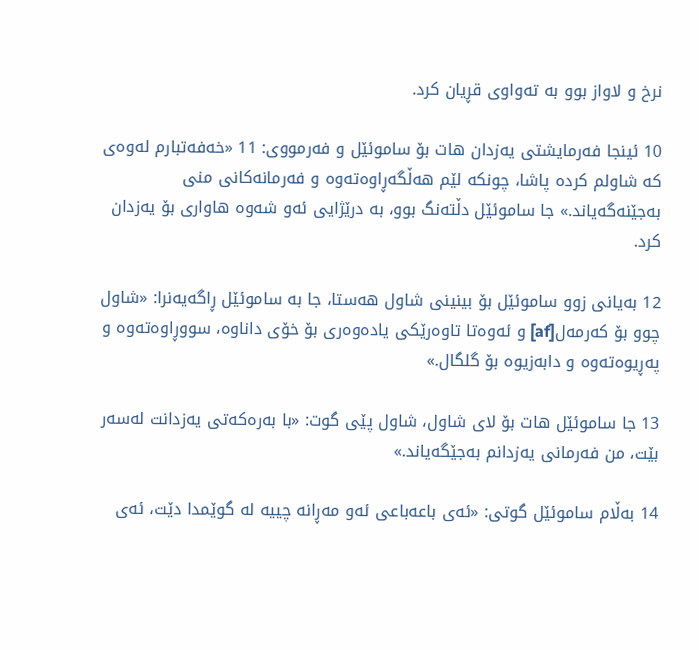نرخ و لاواز بوو بە تەواوی قڕیان کرد.

10 ئینجا فەرمایشتی یەزدان هات بۆ ساموئێل و فەرمووی: 11 «خەفەتبارم لەوەی کە شاولم کردە پاشا، چونکە لێم هەڵگەڕاوەتەوە و فەرمانەکانی منی بەجێنەگەیاند.» جا ساموئێل دڵتەنگ بوو، بە درێژایی ئەو شەوە هاواری بۆ یەزدان کرد.

12 بەیانی زوو ساموئێل بۆ بینینی شاول هەستا، جا بە ساموئێل ڕاگەیەنرا: «شاول چوو بۆ کەرمەل[af] و ئەوەتا تاوەرێکی یادەوەری بۆ خۆی داناوە، سووڕاوەتەوە و پەڕیوەتەوە و دابەزیوە بۆ گلگال.»

13 جا ساموئێل هات بۆ لای شاول، شاول پێی گوت: «با بەرەکەتی یەزدانت لەسەر بێت، من فەرمانی یەزدانم بەجێگەیاند.»

14 بەڵام ساموئێل گوتی: «ئەی باعەباعی ئەو مەڕانە چییە لە گوێمدا دێت، ئەی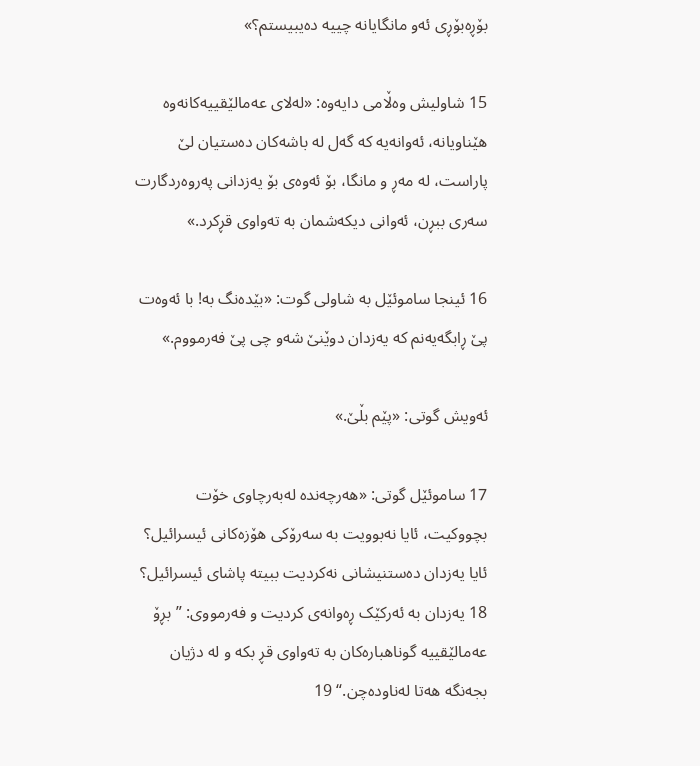بۆڕەبۆڕی ئەو مانگایانە چییە دەیبیستم؟»

15 شاولیش وەڵامی دایەوە: «لەلای عەمالێقییەکانەوە هێناویانە، ئەوانەیە کە گەل لە باشەکان دەستیان لێ پاراست، لە مەڕ و مانگا، بۆ ئەوەی بۆ یەزدانی پەروەردگارت سەری ببڕن، ئەوانی دیکەشمان بە تەواوی قڕکرد.»

16 ئینجا ساموئێل بە شاولی گوت: «بێدەنگ بە! با ئەوەت پێ ڕابگەیەنم کە یەزدان دوێنێ شەو چی پێ فەرمووم.»

ئەویش گوتی: «پێم بڵێ.»

17 ساموئێل گوتی: «هەرچەندە لەبەرچاوی خۆت بچووکیت، ئایا نەبوویت بە سەرۆکی هۆزەکانی ئیسرائیل؟ ئایا یەزدان دەستنیشانی نەکردیت ببیتە پاشای ئیسرائیل؟ 18 یەزدان بە ئەرکێک ڕەوانەی کردیت و فەرمووی: ”بڕۆ عەمالێقییە گوناهبارەکان بە تەواوی قڕ بکە و لە دژیان بجەنگە هەتا لەناودەچن.“ 19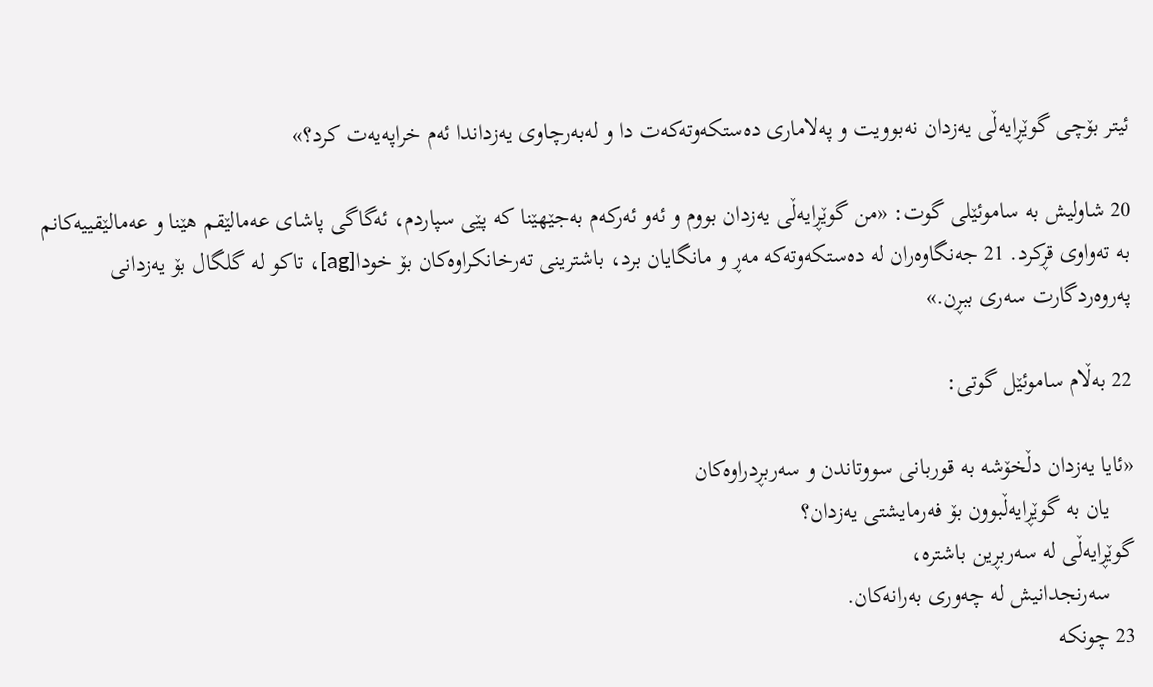ئیتر بۆچی گوێڕایەڵی یەزدان نەبوویت و پەلاماری دەستکەوتەکەت دا و لەبەرچاوی یەزداندا ئەم خراپەیەت کرد؟»

20 شاولیش بە ساموئێلی گوت: «من گوێڕایەڵی یەزدان بووم و ئەو ئەرکەم بەجێهێنا کە پێی سپاردم، ئەگاگی پاشای عەمالێقم هێنا و عەمالێقییەکانم بە تەواوی قڕکرد. 21 جەنگاوەران لە دەستکەوتەکە مەڕ و مانگایان برد، باشترینی تەرخانکراوەکان بۆ خودا[ag]، تاکو لە گلگال بۆ یەزدانی پەروەردگارت سەری ببڕن.»

22 بەڵام ساموئێل گوتی:

«ئایا یەزدان دڵخۆشە بە قوربانی سووتاندن و سەربڕدراوەکان
    یان بە گوێڕایەڵبوون بۆ فەرمایشتی یەزدان؟
گوێڕایەڵی لە سەربڕین باشترە،
    سەرنجدانیش لە چەوری بەرانەکان.
23 چونکە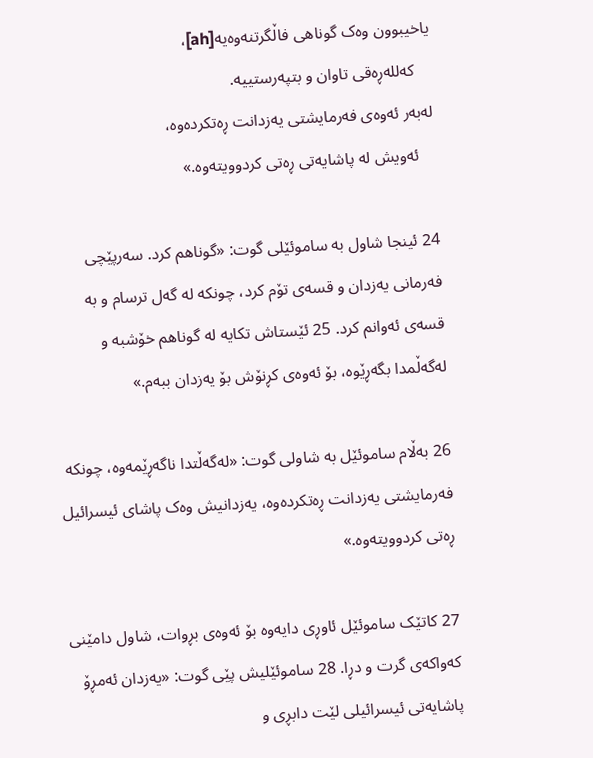یاخیبوون وەک گوناهی فاڵگرتنەوەیە[ah]،
    کەللەڕەقی تاوان و بتپەرستییە.
لەبەر ئەوەی فەرمایشتی یەزدانت ڕەتکردەوە،
    ئەویش لە پاشایەتی ڕەتی کردوویتەوە.»

24 ئینجا شاول بە ساموئێلی گوت: «گوناهم کرد. سەرپێچی فەرمانی یەزدان و قسەی تۆم کرد، چونکە لە گەل ترسام و بە قسەی ئەوانم کرد. 25 ئێستاش تکایە لە گوناهم خۆشبە و لەگەڵمدا بگەڕێوە، بۆ ئەوەی کڕنۆش بۆ یەزدان ببەم.»

26 بەڵام ساموئێل بە شاولی گوت: «لەگەڵتدا ناگەڕێمەوە، چونکە فەرمایشتی یەزدانت ڕەتکردەوە، یەزدانیش وەک پاشای ئیسرائیل ڕەتی کردوویتەوە.»

27 کاتێک ساموئێل ئاوڕی دایەوە بۆ ئەوەی بڕوات، شاول دامێنی کەواکەی گرت و دڕا. 28 ساموئێلیش پێی گوت: «یەزدان ئەمڕۆ پاشایەتی ئیسرائیلی لێت دابڕی و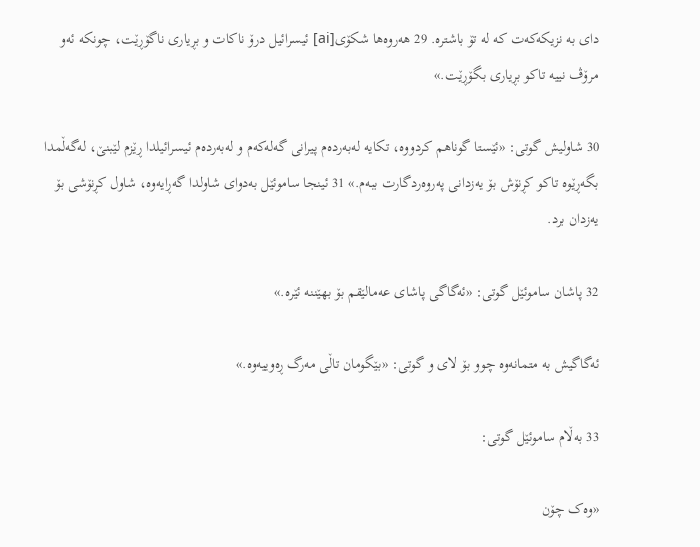دای بە نزیکەکەت کە لە تۆ باشترە. 29 هەروەها شکۆی[ai] ئیسرائیل درۆ ناکات و بڕیاری ناگۆڕێت، چونکە ئەو مرۆڤ نییە تاکو بڕیاری بگۆڕێت.»

30 شاولیش گوتی: «ئێستا گوناهم کردووە، تکایە لەبەردەم پیرانی گەلەکەم و لەبەردەم ئیسرائیلدا ڕێزم لێبنێ، لەگەڵمدا بگەڕێوە تاکو کڕنۆش بۆ یەزدانی پەروەردگارت ببەم.» 31 ئینجا ساموئێل بەدوای شاولدا گەڕایەوە، شاول کڕنۆشی بۆ یەزدان برد.

32 پاشان ساموئێل گوتی: «ئەگاگی پاشای عەمالێقم بۆ بهێننە ئێرە.»

ئەگاگیش بە متمانەوە چوو بۆ لای و گوتی: «بێگومان تاڵی مەرگ ڕەوییەوە.»

33 بەڵام ساموئێل گوتی:

«وەک چۆن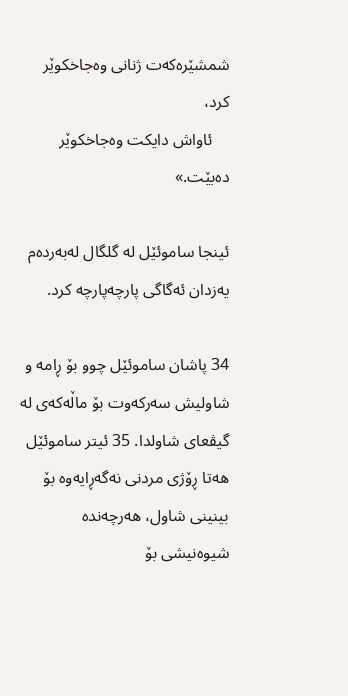شمشێرەکەت ژنانی وەجاخکوێر کرد،
    ئاواش دایکت وەجاخکوێر دەبێت.»

ئینجا ساموئێل لە گلگال لەبەردەم یەزدان ئەگاگی پارچەپارچە کرد.

34 پاشان ساموئێل چوو بۆ ڕامە و شاولیش سەرکەوت بۆ ماڵەکەی لە گیڤعای شاولدا. 35 ئیتر ساموئێل هەتا ڕۆژی مردنی نەگەڕایەوە بۆ بینینی شاول، هەرچەندە شیوەنیشی بۆ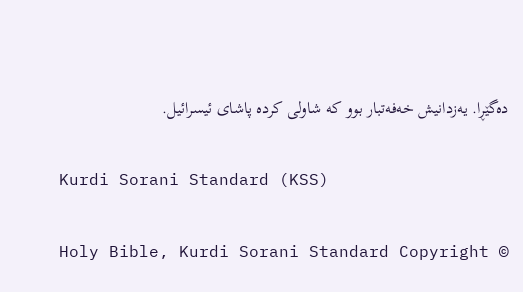دەگێڕا. یەزدانیش خەفەتبار بوو کە شاولی کردە پاشای ئیسرائیل.

Kurdi Sorani Standard (KSS)

Holy Bible, Kurdi Sorani Standard Copyright ©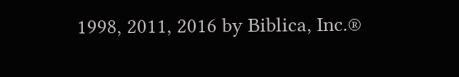1998, 2011, 2016 by Biblica, Inc.®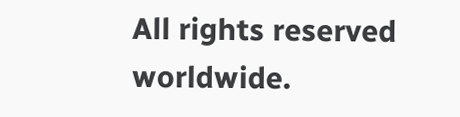All rights reserved worldwide.